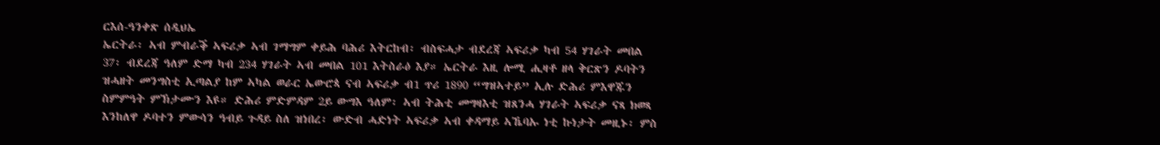ርእሰ-ዓንቀጽ ሰዲህኤ
ኤርትራ፡ ኣብ ምብራቕ ኣፍሪቃ ኣብ ገማግም ቀይሕ ባሕሪ እትርከብ፡ ብስፍሓታ ብደረጃ ኣፍሪቃ ካብ 54 ሃገራት መበል 37፡ ብደረጃ ዓለም ድማ ካብ 234 ሃገራት ኣብ መበል 101 እትስራዕ እያ። ኤርትራ እዚ ሎሚ ሒዛቶ ዘላ ቅርጽን ዶባትን ዝሓዘት መንግስቲ ኢጣልያ ከም ኣካል ወራር ኤውሮጳ ናብ ኣፍሪቃ ብ1 ጥሪ 1890 “ግዝኣተይ” ኢሉ ድሕሪ ምእዋጁን ስምምዓት ምኽታሙን እዩ። ድሕሪ ምድምዳም 2ይ ውግእ ዓለም፡ ኣብ ትሕቲ መግዛእቲ ዝጸንሓ ሃገራት ኣፍሪቃ ናጻ ክወጻ እንከለዋ ዶባተን ምውሳን ዓብይ ጉዳይ ስለ ዝነበረ፡ ውድብ ሓድነት ኣፍሪቃ ኣብ ቀዳማይ ኣኼባኡ ነቲ ኩነታት መዚኑ፡ ምስ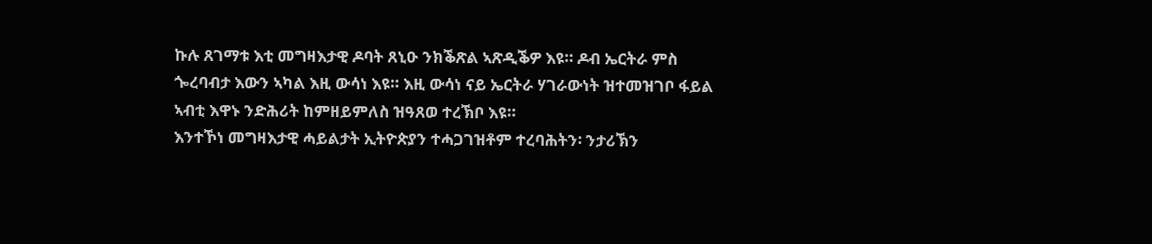ኩሉ ጸገማቱ እቲ መግዛእታዊ ዶባት ጸኒዑ ንክቕጽል ኣጽዲቕዎ እዩ። ዶብ ኤርትራ ምስ ጐረባብታ እውን ኣካል እዚ ውሳነ እዩ። እዚ ውሳነ ናይ ኤርትራ ሃገራውነት ዝተመዝገቦ ፋይል ኣብቲ እዋኑ ንድሕሪት ከምዘይምለስ ዝዓጸወ ተረኽቦ እዩ።
እንተኾነ መግዛእታዊ ሓይልታት ኢትዮጵያን ተሓጋገዝቶም ተረባሕትን፡ ንታሪኽን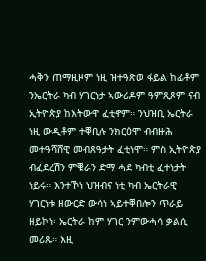ሓቅን ጠማዚዞም ነዚ ዝተዓጽወ ፋይል ከፊቶም ንኤርትራ ካብ ሃገርነታ ኣውሪዶም ዓምጺጾም ናብ ኢትዮጵያ ከእትውዋ ፈቲኖም። ንህዝቢ ኤርትራ ነዚ ውዲቶም ተቐቢሉ ንክርዕሞ ብብዙሕ መተዓሻሸዊ መብጸዓታት ፈቲነሞ። ምስ ኢትዮጵያ ብፈደረሽን ምቑራን ድማ ሓደ ካብቲ ፈተነታት ነይሩ። እንተኾነ ህዝብና ነቲ ካብ ኤርትራዊ ሃገርነቱ ዘውርድ ውሳነ ኣይተቐበሎን ጥራይ ዘይኮነ፡ ኤርትራ ከም ሃገር ንምውሓሳ ቃልሲ መሪጹ። እዚ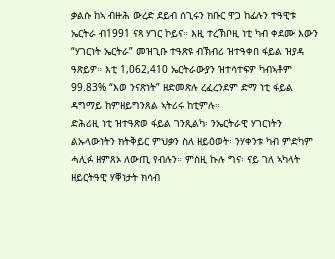ቃልሱ ከኣ ብዙሕ ውረድ ደይብ ሰጊሩን ክቡር ዋጋ ከፊሉን ተዓዊቱ ኤርትራ ብ1991 ናጻ ሃገር ኮይና። እዚ ተረኽቦዚ ነቲ ካብ ቀደሙ እውን “ሃገርነት ኤርትራ” መዝጊቡ ተዓጽዩ ብኽብሪ ዝተዓቀበ ፋይል ዝያዳ ዓጽይዎ። እቲ 1,062,410 ኤርትራውያን ዝተሳተፍዎ ካብኣቶም 99.83% “እወ ንናጽነት” ዘድመጽሉ ረፈረንደም ድማ ነቲ ፋይል ዳግማይ ከምዘይግንጸል ኣትሪሩ ከቲምሉ።
ድሕሪዚ ነቲ ዝተዓጽወ ፋይል ገንጺልካ፡ ንኤርትራዊ ሃገርነትን ልኡላውነትን ክትቅይር ምህቃን ስለ ዘይዕወት፡ ንሃቀንቱ ካብ ምድካም ሓሊፉ ዘምጸኦ ለውጢ የብሉን። ምስዚ ኩሉ ግና፡ ናይ ገለ ኣካላት ዘይርትዓዊ ሃቐነታት ክሳብ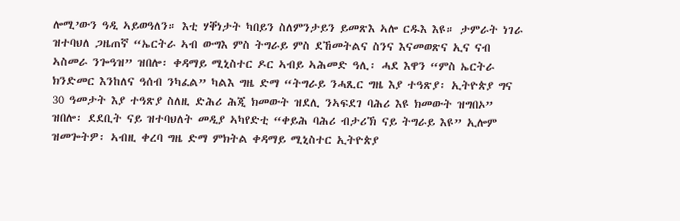ሎሚ’ውን ዓዲ ኣይወዓለን። እቲ ሃቐነታት ካበይን ስለምንታይን ይመጽእ ኣሎ ርዱእ እዩ። ታምራት ነገራ ዝተባህለ ጋዜጠኛ “ኤርትራ ኣብ ውግእ ምስ ትግራይ ምስ ደኸመትልና ስንና እናመወጽና ኢና ናብ ኣስመራ ንጐዓዝ” ዝበሎ፡ ቀዳማይ ሚኒስተር ዶር ኣብይ ኣሕመድ ዓሊ፡ ሓደ እዋን “ምስ ኤርትራ ክንድመር እንከለና ዓሰብ ንካፈል” ካልእ ግዜ ድማ “ትግራይ ንሓጺር ግዜ እያ ተዓጽያ፡ ኢትዮጵያ ግና 30 ዓመታት እያ ተዓጽያ ስለዚ ድሕሪ ሕጂ ክመውት ዝደሊ ንኣፍደገ ባሕሪ እዩ ክመውት ዝግበኦ” ዝበሎ፡ ደደቢት ናይ ዝተባህለት መዲያ ኣካየድቲ “ቀይሕ ባሕሪ ብታሪኽ ናይ ትግራይ እዩ” ኢሎም ዝመጐትዎ፡ ኣብዚ ቀረባ ግዜ ድማ ምክትል ቀዳማይ ሚኒስተር ኢትዮጵያ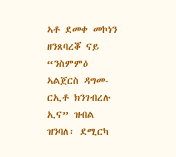ኣቶ ደመቀ መኮነን ዘንጸባረቖ ናይ “ንስምምዕ ኣልጀርስ ዳግመ-ርኢቶ ክንገብረሉ ኢና” ዝብል ዝንባለ፡ ደሚርካ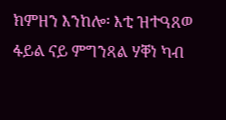ክምዘን እንከሎ፡ እቲ ዝተዓጸወ ፋይል ናይ ምግንጻል ሃቐነ ካብ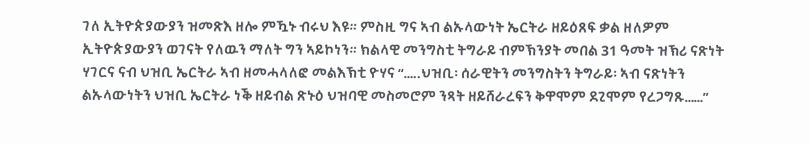ገለ ኢትዮጵያውያን ዝመጽእ ዘሎ ምዃኑ ብሩህ እዩ። ምስዚ ግና ኣብ ልኡላውነት ኤርትራ ዘይዕጸፍ ቃል ዘለዎም ኢትዮጵያውያን ወገናት የለዉን ማለት ግን ኣይኮነን። ክልላዊ መንግስቲ ትግራይ ብምኽንያት መበል 31 ዓመት ዝኽሪ ናጽነት ሃገርና ናብ ህዝቢ ኤርትራ ኣብ ዘመሓላለፎ መልእኽቲ ዮሃና “…..ህዝቢ፡ ሰራዊትን መንግስትን ትግራይ፡ ኣብ ናጽነትን ልኡላውነትን ህዝቢ ኤርትራ ነቕ ዘይብል ጽኑዕ ህዝባዊ መስመሮም ንጻት ዘይሸራረፍን ቅዋሞም ደጊሞም የረጋግጹ……”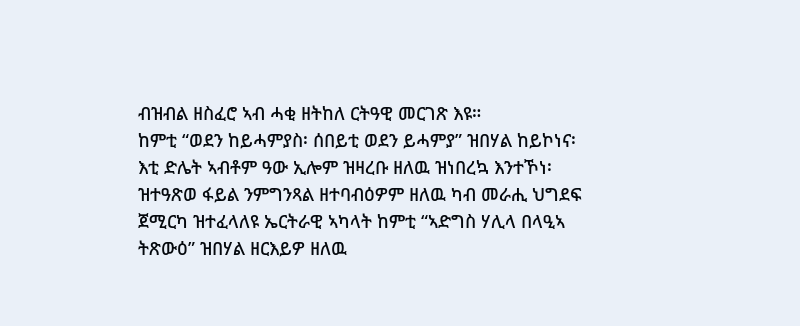ብዝብል ዘስፈሮ ኣብ ሓቂ ዘትከለ ርትዓዊ መርገጽ እዩ።
ከምቲ “ወደን ከይሓምያስ፡ ሰበይቲ ወደን ይሓምያ” ዝበሃል ከይኮነና፡ እቲ ድሌት ኣብቶም ዓው ኢሎም ዝዛረቡ ዘለዉ ዝነበረኳ እንተኾነ፡ ዝተዓጽወ ፋይል ንምግንጻል ዘተባብዕዎም ዘለዉ ካብ መራሒ ህግደፍ ጀሚርካ ዝተፈላለዩ ኤርትራዊ ኣካላት ከምቲ “ኣድግስ ሃሊላ በላዒኣ ትጽውዕ” ዝበሃል ዘርእይዎ ዘለዉ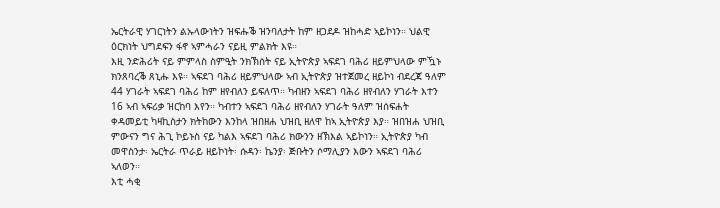ኤርትራዊ ሃገርነትን ልኡላውነትን ዝፍሑቕ ዝንባለታት ከም ዘጋደዶ ዝከሓድ ኣይኮነን። ህልዊ ዕርክነት ህግደፍን ፋኖ ኣምሓራን ናይዚ ምልክት እዩ።
እዚ ንድሕሪት ናይ ምምላስ ስምዒት ንክኽሰት ናይ ኢትዮጵያ ኣፍደገ ባሕሪ ዘይምህላው ምዃኑ ክንጸባረቕ ጸኒሑ እዩ። ኣፍደገ ባሕሪ ዘይምህላው ኣብ ኢትዮጵያ ዝተጀመረ ዘይኮነ ብደረጃ ዓለም 44 ሃገራት ኣፍደገ ባሕሪ ከም ዘየብለን ይፍለጥ። ካብዘን ኣፍደገ ባሕሪ ዘየብለን ሃገራት እተን 16 ኣብ ኣፍሪቃ ዝርከባ እየን። ካብተን ኣፍደገ ባሕሪ ዘየብለን ሃገራት ዓለም ዝሰፍሐት ቀዳመይቲ ካዛኪስታን ክትከውን እንከላ ዝበዘሐ ህዝቢ ዘለዋ ከኣ ኢትዮጵያ እያ። ዝበዝሐ ህዝቢ ምውናን ግና ሕጊ ኮይኑስ ናይ ካልእ ኣፍደገ ባሕሪ ክውንን ዘኽእል ኣይኮነን። ኢትዮጵያ ካብ መዋስንታ፡ ኤርትራ ጥራይ ዘይኮነት፡ ሱዳን፡ ኬንያ፡ ጅቡትን ሶማሊያን እውን ኣፍደገ ባሕሪ ኣለወን።
እቲ ሓቂ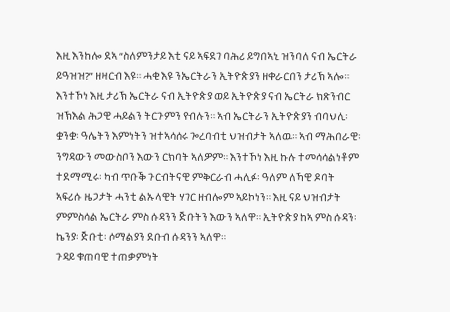እዚ እንከሎ ደኣ “ስለምንታይ እቲ ናይ ኣፍደገ ባሕሪ ይግበኣኒ ዝንባለ ናብ ኤርትራ ይዓዝዝ?” ዘዛርብ እዩ። ሓቂ እዩ ንኤርትራን ኢትዮጵያን ዘቀራርበን ታሪኽ ኣሎ። እንተኾነ እዚ ታሪኽ ኤርትራ ናብ ኢትዮጵያ ወይ ኢትዮጵያ ናብ ኤርትራ ክጽንብር ዝኽእል ሕጋዊ ሓይልን ትርጉምን የብሉን። ኣብ ኤርትራን ኢትዮጵያን ብባህሊ፡ ቋንቋ፡ ዓሌትን እምነትን ዝተኣሳሰሩ ጐረባብቲ ህዝብታት ኣለዉ። ኣብ ማሕበራዊ፡ ንግዳውን መውስቦን እውን ርክባት ኣለዎም። እንተኾነ እዚ ኩሉ ተመሳሳልነቶም ተደማሚሩ፡ ካብ ጥቡቕ ጉርብትናዊ ምቅርራብ ሓሊፉ፡ ዓለም ለኻዊ ዶባት ኣፍሪሱ ዜጋታት ሓንቲ ልኡላዊት ሃገር ዘብሎም ኣይኮነን። እዚ ናይ ህዝብታት ምምስሳል ኤርትራ ምስ ሱዳንን ጅቡትን እውን ኣለዋ። ኢትዮጵያ ከኣ ምስ ሱዳን፡ ኬንያ፡ ጅቡቲ፡ ሶማልያን ደቡብ ሱዳንን ኣለዋ።
ጉዳይ ቁጠባዊ ተጠቃምነት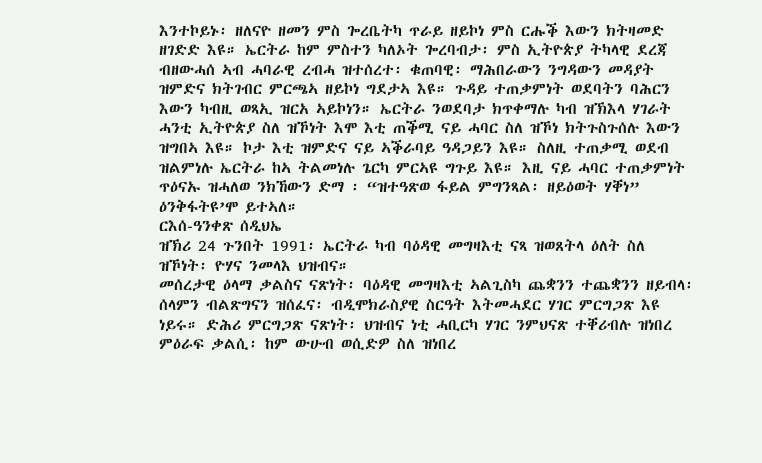እንተኮይኑ፡ ዘለናዮ ዘመን ምስ ጐረቤትካ ጥራይ ዘይኮነ ምስ ርሑቕ እውን ክትዛመድ ዘገድድ እዩ። ኤርትራ ከም ምስተን ካለኦት ጐረባብታ፡ ምስ ኢትዮጵያ ትካላዊ ደረጃ ብዘውሓሰ ኣብ ሓባራዊ ረብሓ ዝተሰረተ፡ ቁጠባዊ፡ ማሕበራውን ንግዳውን መዳያት ዝምድና ክትገብር ምርጫኣ ዘይኮነ ግደታኣ እዩ። ጉዳይ ተጠቃምነት ወደባትን ባሕርን እውን ካብዚ ወጻኢ ዝርአ ኣይኮነን። ኤርትራ ንወደባታ ክጥቀማሉ ካብ ዝኽእላ ሃገራት ሓንቲ ኢትዮጵያ ስለ ዝኾነት እሞ እቲ ጠቕሚ ናይ ሓባር ስለ ዝኾነ ክትጉስጉሰሉ እውን ዝግበኣ እዩ። ኮታ እቲ ዝምድና ናይ ኣቕራባይ ዓዳጋይን እዩ። ስለዚ ተጠቃሚ ወደብ ዝልምነሉ ኤርትራ ከኣ ትልመነሉ ጌርካ ምርኣዩ ግጉይ እዩ። እዚ ናይ ሓባር ተጠቃምነት ጥዕናኡ ዝሓለወ ንክኸውን ድማ ፡ “ዝተዓጽወ ፋይል ምግንጻል፡ ዘይዕወት ሃቐነ” ዕንቅፋትዩ’ሞ ይተኣለ።
ርእሰ-ዓንቀጽ ሰዲህኤ
ዝኽሪ 24 ጉንበት 1991፡ ኤርትራ ካብ ባዕዳዊ መግዛእቲ ናጻ ዝወጸትላ ዕለት ስለ ዝኾነት፡ ዮሃና ንመላእ ህዝብና።
መሰረታዊ ዕላማ ቃልስና ናጽነት፡ ባዕዳዊ መግዛእቲ ኣልጊስካ ጨቋንን ተጨቋንን ዘይብላ፡ ሰላምን ብልጽግናን ዝሰፈና፡ ብዲሞክራስያዊ ስርዓት እትመሓደር ሃገር ምርግጋጽ እዩ ነይሩ። ድሕሪ ምርግጋጽ ናጽነት፡ ህዝብና ነቲ ሓቢርካ ሃገር ንምህናጽ ተቐሪብሉ ዝነበረ ምዕራፍ ቃልሲ፡ ከም ውሁብ ወሲድዎ ስለ ዝነበረ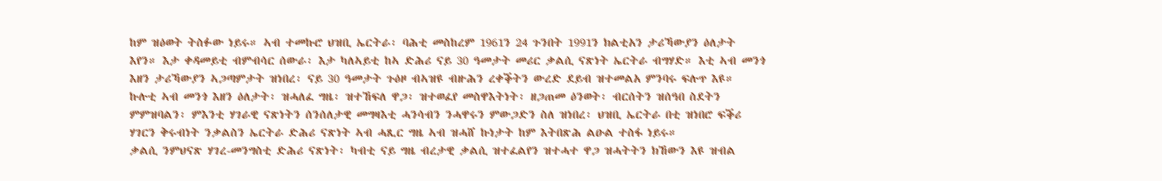ከም ዝዕወት ትስፉው ነይሩ። ኣብ ተመኩሮ ህዝቢ ኤርትራ፡ ባሕቲ መስከረም 1961ን 24 ጉንበት 1991ን ክልቲአን ታሪኻውያን ዕለታት እየን። እታ ቀዳመይቲ ብምብሳር ሰውራ፡ እታ ካለኣይቲ ከኣ ድሕሪ ናይ 30 ዓመታት መሪር ቃልሲ ናጽነት ኤርትራ ብግሃድ። እቲ ኣብ መንጎ እዘን ታሪኻውያን ኣጋጣምታት ዝነበረ፡ ናይ 30 ዓመታት ጉዕዞ ብኣዝዩ ብዙሕን ረቀቕትን ውረድ ደይብ ዝተመልአ ምንባሩ ፍሉጥ እዩ። ኩሉቲ ኣብ መንጎ እዘን ዕለታት፡ ዝሓለፈ ግዜ፡ ዝተኸፍለ ዋጋ፡ ዝተወፈየ መስዋእትነት፡ ዘጋጠመ ዕንወት፡ ብርሰትን ዝሰዓበ ስደትን ምምዝባልን፡ ምእንቲ ሃገራዊ ናጽነትን ሰንሰለታዊ መግዛእቲ ሓንሳብን ንሓዋሩን ምውጋድን ስለ ዝነበረ፡ ህዝቢ ኤርትራ በቲ ዝነበሮ ፍቕሪ ሃገርን ቅሩብነት ንቃልስን ኤርትራ ድሕሪ ናጽነት ኣብ ሓጺር ግዜ ኣብ ዝሓሸ ኩነታት ከም እትበጽሕ ልዑል ተስፋ ነይሩ።
ቃልሲ ንምህናጽ ሃገረ-መንግስቲ ድሕሪ ናጽነት፡ ካብቲ ናይ ግዜ ብረታዊ ቃልሲ ዝተፈልየን ዝተሓተ ዋጋ ዝሓትትን ክኸውን እዩ ዝብል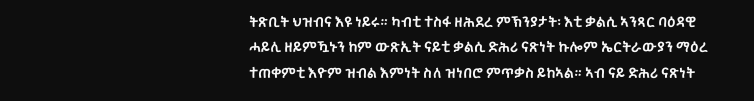ትጽቢት ህዝብና እዩ ነይሩ። ካብቲ ተስፋ ዘሕደረ ምኽንያታት፡ እቲ ቃልሲ ኣንጻር ባዕዳዊ ሓይሊ ዘይምዃኑን ከም ውጽኢት ናይቲ ቃልሲ ድሕሪ ናጽነት ኩሎም ኤርትራውያን ማዕረ ተጠቀምቲ እዮም ዝብል እምነት ስለ ዝነበሮ ምጥቃስ ይከኣል። ኣብ ናይ ድሕሪ ናጽነት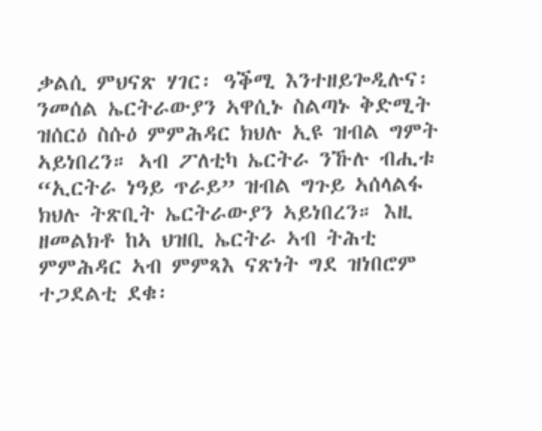ቃልሲ ምህናጽ ሃገር፡ ዓቕሚ እንተዘይጐዲሉና፡ ንመሰል ኤርትራውያን ኣዋሲኑ ስልጣኑ ቅድሚት ዝሰርዕ ስሱዕ ምምሕዳር ክህሉ ኢዩ ዝብል ግምት ኣይነበረን። ኣብ ፖለቲካ ኤርትራ ንኹሉ ብሒቱ “ኢርትራ ነዓይ ጥራይ” ዝብል ግጉይ ኣሰላልፋ ክህሉ ትጽቢት ኤርትራውያን ኣይነበረን። እዚ ዘመልክቶ ከኣ ህዝቢ ኤርትራ ኣብ ትሕቲ ምምሕዳር ኣብ ምምጻእ ናጽነት ግደ ዝነበሮም ተጋደልቲ ደቁ፡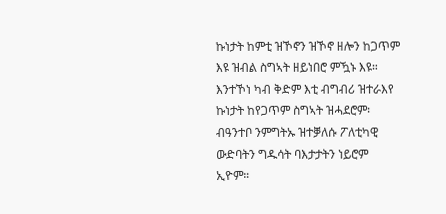ኩነታት ከምቲ ዝኾኖን ዝኾኖ ዘሎን ከጋጥም እዩ ዝብል ስግኣት ዘይነበሮ ምዃኑ እዩ። እንተኾነ ካብ ቅድም እቲ ብግብሪ ዝተራእየ ኩነታት ከየጋጥም ስግኣት ዝሓደሮም፡ ብዓንተቦ ንምግትኡ ዝተቓለሱ ፖለቲካዊ ውድባትን ግዱሳት ባእታታትን ነይሮም ኢዮም።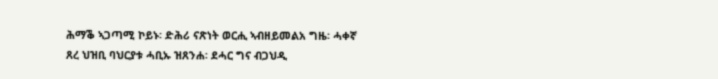ሕማቕ ኣጋጣሚ ኮይኑ፡ ድሕሪ ናጽነት ወርሒ ኣብዘይመልአ ግዜ፡ ሓቀኛ ጸረ ህዝቢ ባህርያቱ ሓቢኡ ዝጸንሐ፡ ደሓር ግና ብጋህዲ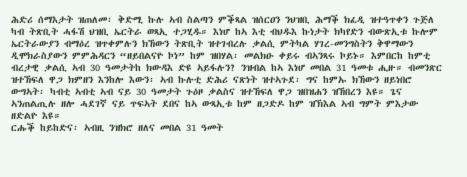ሕድሪ ሰማእታት ዝጠለመ፡ ቅድሚ ኩሉ ኣብ ስልጣን ምቕጻል ዝሰርዐን ንህዝቢ ሕማቕ ክፈዲ ዝተዓጥቀን ጉጅለ ካብ ትጽቢት ሓፋሽ ህዝቢ ኤርትራ ወጻኢ ተጋሂዱ። እነሆ ከኣ እቲ ብህዱእ ኩነታት ክካየድን ብውጽኢቱ ኩሎም ኤርትራውያን ብማዕረ ዝጥቀምሉን ክኸውን ትጽቢት ዝተገብረሉ ቃልሲ ምትካል ሃገረ-መንግስትን ቅዋማውን ዲሞክራስያውን ምምሕዳርን “ዘይበልናዮ ኮነ” ከም ዝበሃል፡ መልክዑ ቀይሩ ብኣንጻሩ ኮይኑ። እምበርከ ከምቲ ብረታዊ ቃልሲ ኣብ 30 ዓመታትከ ክውዳእ ድዩ ኣይፋሉን? ንዝብል ከኣ እነሆ መበል 31 ዓመቱ ሒዙ። ብመንጽር ዝተኸፍለ ዋጋ ክምዘን እንከሎ እውን፡ ኣብ ኩሉቲ ድሕሪ ናጽነት ዝተኣጉደ፡ ግና ከምኡ ክኸውን ዘይነበሮ ውግኣት፡ ካብቲ ኣብቲ ኣብ ናይ 30 ዓመታት ጉዕዞ ቃልስና ዝተኸፍለ ዋጋ ዝበዝሐን ዝኸበረን እዩ። ጌና ኣንጠልጢሉ ዘሎ ሓደገኛ ናይ ጥፍኣት ደበና ከኣ ውጻኢቱ ከም ዘጋድዶ ከም ዝኽእል ኣብ ግምት ምእታው ዘድልዮ እዩ።
ርሑቕ ከይከድና፡ ኣብዚ ንዝክሮ ዘለና መበል 31 ዓመት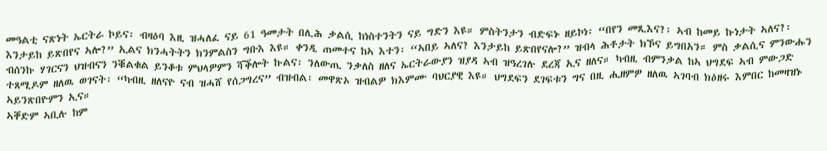መዓልቲ ናጽነት ኤርትራ ኮይና፡ ብዛዕባ እዚ ዝሓለፈ ናይ 61 ዓመታት በሊሕ ቃልሲ ከነስተንትን ናይ ግድን እዩ። ምስትንታን ብድፍኑ ዘይኮነ፡ “በየን መጺእና?፡ ኣብ ከመይ ኩነታት ኣለና?፡ እንታይከ ይጽበየና ኣሎ?” ኢልና ክንሓትትን ክንምልስን ግቡእ እዩ። ቀንዲ ጠመተና ከኣ እተን፡ “ኣበይ ኣለና? እንታይከ ይጽበየናሎ?” ዝብላ ሕቶታት ክኾና ይግበአን። ምስ ቃልሲና ምንውሑን ብሰንኩ ሃገርናን ህዝብናን ንቑልቁል ይንቆቱ ምህላዎምን ሻቕሎት ኩልና፡ ንለውጢ ንቃለስ ዘለና ኤርትራውያን ዝያዳ ኣብ ዝዓረገሉ ደረጃ ኢና ዘለና። ካብዚ ብምንቃል ከኣ ህግደፍ ኣብ ምውጋድ ተጸሚዶም ዘለዉ ወገናት፡ “ካብዚ ዘለናዮ ናብ ዝሓሸ የሰጋግረና” ብዝብል፡ መዋጽኦ ዝብልዎ ክእምሙ ባህርያዊ እዩ። ህግደፍን ደገፍቱን ግና በዚ ሒዘምዎ ዘለዉ ኣገባብ ክዕዘሩ እምበር ከመዛዝኑ ኣይንጽበዮምን ኢና።
ኣቐድም ኣቢሉ ከም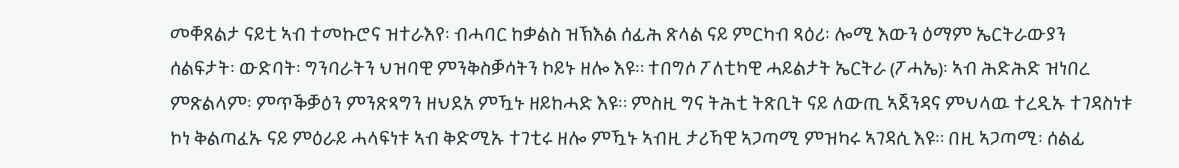መቐጸልታ ናይቲ ኣብ ተመኩሮና ዝተራእየ፡ ብሓባር ከቃልስ ዝኽእል ሰፊሕ ጽላል ናይ ምርካብ ጻዕሪ፡ ሎሚ እውን ዕማም ኤርትራውያን ሰልፍታት፡ ውድባት፡ ግንባራትን ህዝባዊ ምንቅስቓሳትን ኮይኑ ዘሎ እዩ። ተበግሶ ፖለቲካዊ ሓይልታት ኤርትራ (ፖሓኤ)፡ ኣብ ሕድሕድ ዝነበረ ምጽልላም፡ ምጥቕቓዕን ምንጽጻግን ዘህደአ ምዃኑ ዘይከሓድ እዩ። ምስዚ ግና ትሕቲ ትጽቢት ናይ ለውጢ ኣጀንዳና ምህላዉ ተረዲኡ ተገዳስነቱ ኮነ ቅልጣፈኡ ናይ ምዕራይ ሓላፍነቱ ኣብ ቅድሚኡ ተገቲሩ ዘሎ ምዃኑ ኣብዚ ታሪኻዊ ኣጋጣሚ ምዝካሩ ኣገዳሲ እዩ። በዚ ኣጋጣሚ፡ ሰልፊ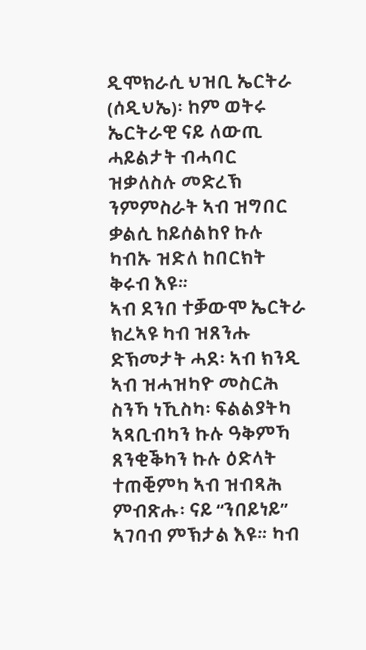ዲሞክራሲ ህዝቢ ኤርትራ (ሰዲህኤ)፡ ከም ወትሩ ኤርትራዊ ናይ ለውጢ ሓይልታት ብሓባር ዝቃለስሉ መድረኽ ንምምስራት ኣብ ዝግበር ቃልሲ ከይሰልከየ ኩሉ ካብኡ ዝድለ ከበርክት ቅሩብ እዩ።
ኣብ ደንበ ተቓውሞ ኤርትራ ክረኣዩ ካብ ዝጸንሑ ድኽመታት ሓደ፡ ኣብ ክንዲ ኣብ ዝሓዝካዮ መስርሕ ስንኻ ነኺስካ፡ ፍልልያትካ ኣጻቢብካን ኩሉ ዓቅምኻ ጸንቂቕካን ኩሉ ዕድላት ተጠቒምካ ኣብ ዝብጻሕ ምብጽሑ፡ ናይ “ንበይነይ” ኣገባብ ምኽታል እዩ። ካብ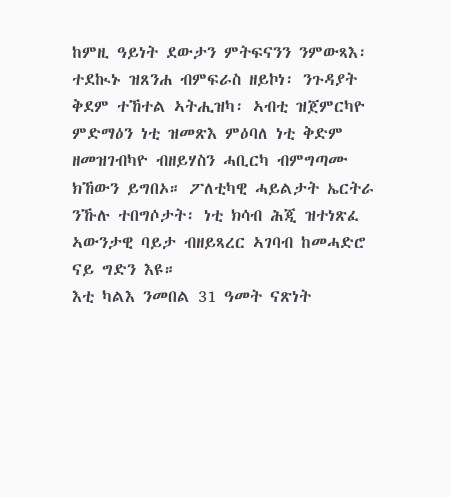ከምዚ ዓይነት ደውታን ምትፍናንን ንምውጻእ፡ ተደኲኑ ዝጸንሐ ብምፍራስ ዘይኮነ፡ ንጉዳያት ቅደም ተኸተል ኣትሒዝካ፡ ኣብቲ ዝጀምርካዮ ምድማዕን ነቲ ዝመጽእ ምዕባለ ነቲ ቅድም ዘመዝገብካዮ ብዘይሃስን ሓቢርካ ብምግጣሙ ክኸውን ይግበኦ። ፖለቲካዊ ሓይልታት ኤርትራ ንኹሉ ተበግሶታት፡ ነቲ ክሳብ ሕጂ ዝተነጽፈ ኣውንታዊ ባይታ ብዘይጻረር ኣገባብ ከመሓድሮ ናይ ግድን እዩ።
እቲ ካልእ ንመበል 31 ዓመት ናጽነት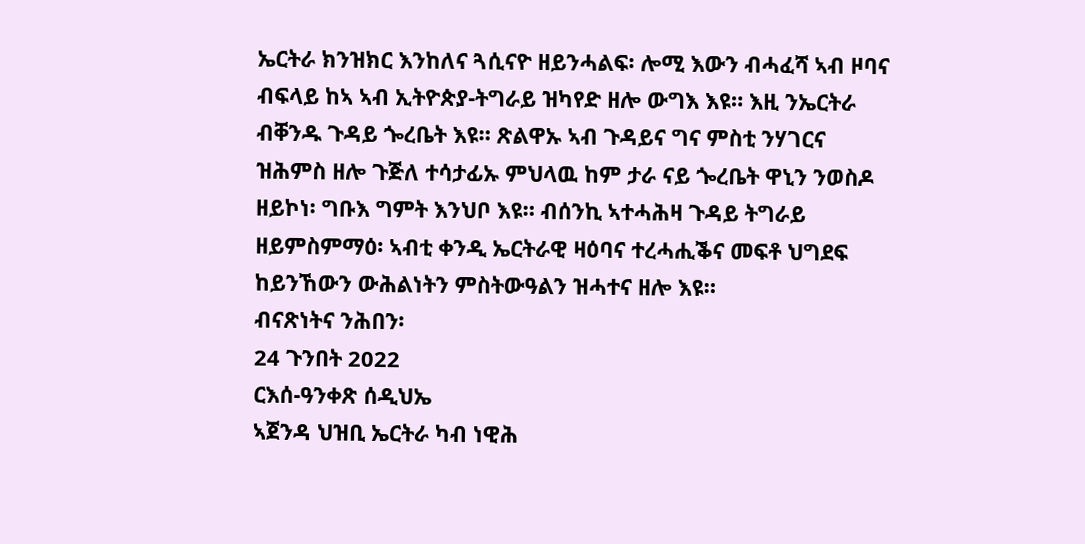ኤርትራ ክንዝክር እንከለና ጓሲናዮ ዘይንሓልፍ፡ ሎሚ እውን ብሓፈሻ ኣብ ዞባና ብፍላይ ከኣ ኣብ ኢትዮጵያ-ትግራይ ዝካየድ ዘሎ ውግእ እዩ። እዚ ንኤርትራ ብቐንዱ ጉዳይ ጐረቤት እዩ። ጽልዋኡ ኣብ ጉዳይና ግና ምስቲ ንሃገርና ዝሕምስ ዘሎ ጉጅለ ተሳታፊኡ ምህላዉ ከም ታራ ናይ ጐረቤት ዋኒን ንወስዶ ዘይኮነ፡ ግቡእ ግምት እንህቦ እዩ። ብሰንኪ ኣተሓሕዛ ጉዳይ ትግራይ ዘይምስምማዕ፡ ኣብቲ ቀንዲ ኤርትራዊ ዛዕባና ተረሓሒቕና መፍቶ ህግደፍ ከይንኸውን ውሕልነትን ምስትውዓልን ዝሓተና ዘሎ እዩ።
ብናጽነትና ንሕበን፡
24 ጉንበት 2022
ርእሰ-ዓንቀጽ ሰዲህኤ
ኣጀንዳ ህዝቢ ኤርትራ ካብ ነዊሕ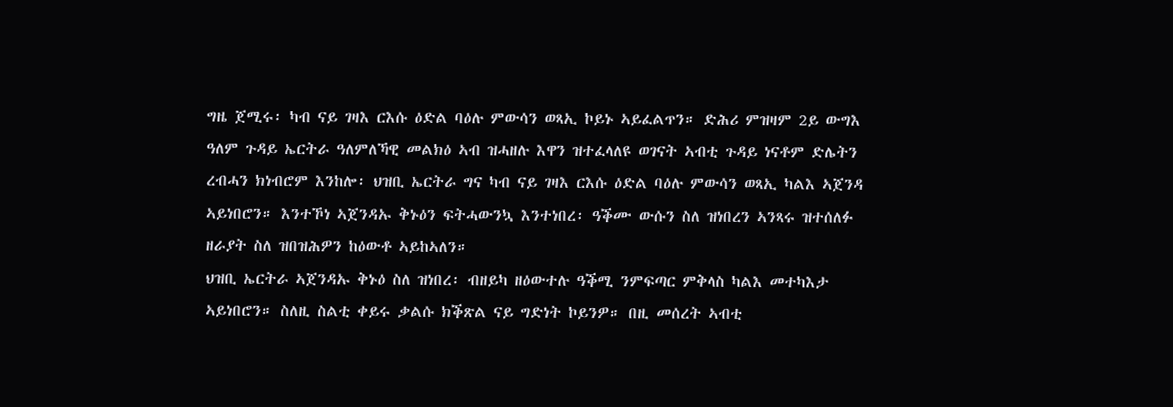ግዜ ጀሚሩ፡ ካብ ናይ ገዛእ ርእሱ ዕድል ባዕሉ ምውሳን ወጻኢ ኮይኑ ኣይፈልጥን። ድሕሪ ምዝዛም 2ይ ውግእ ዓለም ጉዳይ ኤርትራ ዓለምለኻዊ መልክዕ ኣብ ዝሓዘሉ እዋን ዝተፈላለዩ ወገናት ኣብቲ ጉዳይ ነናቶም ድሌትን ረብሓን ክነብሮም እንከሎ፡ ህዝቢ ኤርትራ ግና ካብ ናይ ገዛእ ርእሱ ዕድል ባዕሉ ምውሳን ወጻኢ ካልእ ኣጀንዳ ኣይነበሮን። እንተኾነ ኣጀንዳኡ ቅኑዕን ፍትሓውንኳ እንተነበረ፡ ዓቕሙ ውሱን ስለ ዝነበረን ኣንጻሩ ዝተሰለፉ ዘራያት ስለ ዝበዝሕዎን ከዕውቶ ኣይከኣለን።
ህዝቢ ኤርትራ ኣጀንዳኡ ቅኑዕ ስለ ዝነበረ፡ ብዘይካ ዘዕውተሉ ዓቕሚ ንምፍጣር ምቅላስ ካልእ መተካእታ ኣይነበሮን። ስለዚ ስልቲ ቀይሩ ቃልሱ ክቕጽል ናይ ግድነት ኮይንዎ። በዚ መሰረት ኣብቲ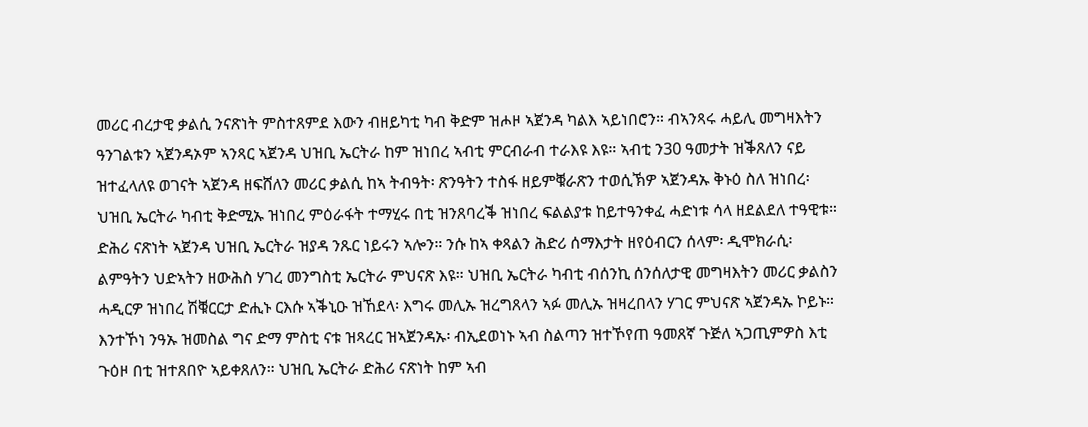መሪር ብረታዊ ቃልሲ ንናጽነት ምስተጸምደ እውን ብዘይካቲ ካብ ቅድም ዝሖዞ ኣጀንዳ ካልእ ኣይነበሮን። ብኣንጻሩ ሓይሊ መግዛእትን ዓንገልቱን ኣጀንዳኦም ኣንጻር ኣጀንዳ ህዝቢ ኤርትራ ከም ዝነበረ ኣብቲ ምርብራብ ተራእዩ እዩ። ኣብቲ ን30 ዓመታት ዝቕጸለን ናይ ዝተፈላለዩ ወገናት ኣጀንዳ ዘፍሸለን መሪር ቃልሲ ከኣ ትብዓት፡ ጽንዓትን ተስፋ ዘይምቑራጽን ተወሲኽዎ ኣጀንዳኡ ቅኑዕ ስለ ዝነበረ፡ ህዝቢ ኤርትራ ካብቲ ቅድሚኡ ዝነበረ ምዕራፋት ተማሂሩ በቲ ዝንጸባረቕ ዝነበረ ፍልልያቱ ከይተዓንቀፈ ሓድነቱ ሳላ ዘደልደለ ተዓዊቱ።
ድሕሪ ናጽነት ኣጀንዳ ህዝቢ ኤርትራ ዝያዳ ንጹር ነይሩን ኣሎን። ንሱ ከኣ ቀጻልን ሕድሪ ሰማእታት ዘየዕብርን ሰላም፡ ዲሞክራሲ፡ ልምዓትን ህድኣትን ዘውሕስ ሃገረ መንግስቲ ኤርትራ ምህናጽ እዩ። ህዝቢ ኤርትራ ካብቲ ብሰንኪ ሰንሰለታዊ መግዛእትን መሪር ቃልስን ሓዲርዎ ዝነበረ ሽቑርርታ ድሒኑ ርእሱ ኣቕኒዑ ዝኸደላ፡ እግሩ መሊኡ ዝረግጸላን ኣፉ መሊኡ ዝዛረበላን ሃገር ምህናጽ ኣጀንዳኡ ኮይኑ። እንተኾነ ንዓኡ ዝመስል ግና ድማ ምስቲ ናቱ ዝጻረር ዝኣጀንዳኡ፡ ብኢደወነኑ ኣብ ስልጣን ዝተኾየጠ ዓመጸኛ ጉጅለ ኣጋጢምዎስ እቲ ጉዕዞ በቲ ዝተጸበዮ ኣይቀጸለን። ህዝቢ ኤርትራ ድሕሪ ናጽነት ከም ኣብ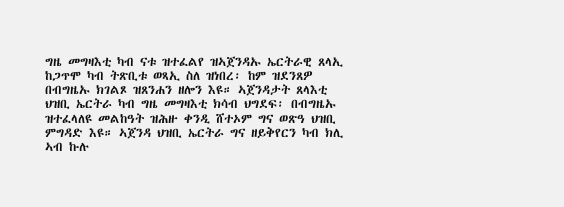ግዜ መግዛእቲ ካብ ናቱ ዝተፈልየ ዝኣጀንዳኡ ኤርትራዊ ጸላኢ ከጋጥሞ ካብ ትጽቢቱ ወጻኢ ስለ ዝነበረ፡ ከም ዝደንጸዎ በብግዜኡ ክገልጾ ዝጸንሐን ዘሎን እዩ። ኣጀንዳታት ጸላእቲ ህዝቢ ኤርትራ ካብ ግዜ መግዛእቲ ክሳብ ህግደፍ፡ በብግዜኡ ዝተፈላለዩ መልከዓት ዝሕዙ ቀንዲ ሸተኦም ግና ወጽዓ ህዝቢ ምግዳድ እዩ። ኣጀንዳ ህዝቢ ኤርትራ ግና ዘይቅየርን ካብ ክሊ ኣብ ኩሉ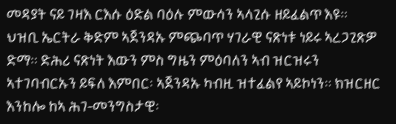መዳያት ናይ ገዛእ ርእሱ ዕድል ባዕሉ ምውሳን ኣላጊሱ ዘይፈልጥ እዩ።
ህዝቢ ኤርትራ ቅድም ኣጀንዳኡ ምጭባጥ ሃገራዊ ናጽነቱ ነይሩ ኣረጋጊጽዎ ድማ። ድሕሪ ናጽነት እውን ምስ ግዜን ምዕባለን ኣብ ዝርዝሩን ኣተገባብርኡን ይፍለ እምበር፡ ኣጀንዳኡ ካብዚ ዝተፈልየ ኣይኮነን። ክዝርዘር እንከሎ ከኣ ሕገ-መንግስታዊ፡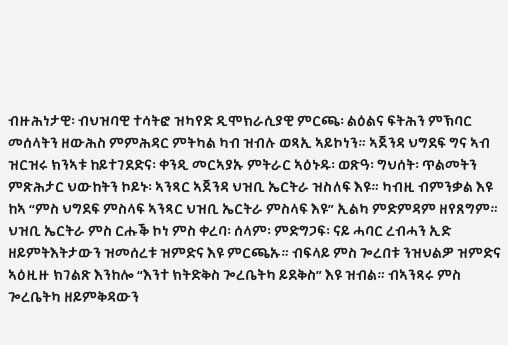ብዙሕነታዊ፡ ብህዝባዊ ተሳትፎ ዝካየድ ዲሞክራሲያዊ ምርጫ፡ ልዕልና ፍትሕን ምኽባር መሰላትን ዘውሕስ ምምሕዳር ምትካል ካብ ዝብሉ ወጻኢ ኣይኮነን። ኣጀንዳ ህግደፍ ግና ኣብ ዝርዝሩ ክንኣቱ ከይተገደድና፡ ቀንዲ መርኣያኡ ምትራር ኣዕኑዱ፡ ወጽዓ፡ ግህሰት፡ ጥልመትን ምጽሕታር ህውከትን ኮይኑ፡ ኣንጻር ኣጀንዳ ህዝቢ ኤርትራ ዝስለፍ እዩ። ካብዚ ብምንቃል እዩ ከኣ “ምስ ህግደፍ ምስላፍ ኣንጻር ህዝቢ ኤርትራ ምስላፍ እዩ” ኢልካ ምድምዳም ዘየጸግም።
ህዝቢ ኤርትራ ምስ ርሑቕ ኮነ ምስ ቀረባ፡ ሰላም፡ ምድግጋፍ፡ ናይ ሓባር ረብሓን ኢድ ዘይምትእትታውን ዝመሰረቱ ዝምድና እዩ ምርጫኡ። ብፍላይ ምስ ጐረበቱ ንዝህልዎ ዝምድና ኣዕዚዙ ክገልጽ እንከሎ “እንተ ክትድቅስ ጐረቤትካ ይደቅስ” እዩ ዝብል። ብኣንጻሩ ምስ ጐረቤትካ ዘይምቅዳውን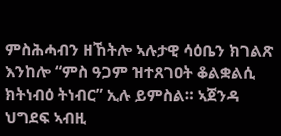ምስሕሓብን ዘኸትሎ ኣሉታዊ ሳዕቤን ክገልጽ እንከሎ “ምስ ዓጋም ዝተጸገዐት ቆልቋልሲ ክትነብዕ ትነብር” ኢሉ ይምስል። ኣጀንዳ ህግደፍ ኣብዚ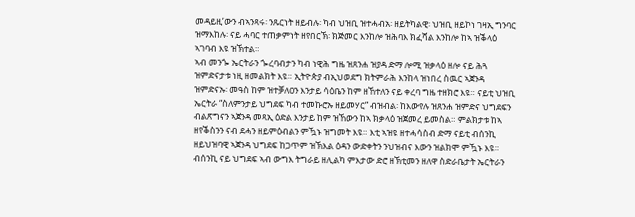መዳይዚ’ውን ብኣንጻሩ፡ ንጹርነት ዘይብሉ፡ ካብ ህዝቢ ዝተሓብአ፡ ዘይትካልዊ፡ ህዝቢ ዘይኮነ ገዛኢ ግንባር ዝማእከሉ፡ ናይ ሓባር ተጠቃምነት ዘየበርኽ፡ ክጅመር እንከሎ ዝሕባእ ክፈሻል እንከሎ ከኣ ዝቕላዕ ኣገባብ እዩ ዝኽተል።
ኣብ መንጐ ኤርትራን ጐረባብታን ካብ ነዊሕ ግዜ ዝጸንሐ ዝያዳ ድማ ሎሚ ዝቃላዕ ዘሎ ናይ ሕጓ ዝምድናታቱ ነዚ ዘመልክት እዩ። ኢትዮጵያ ብኢህወደግ ክትምራሕ እንከላ ዝነበረ ስዉር ኣጀንዳ ዝምድናኡ፡ መዓስ ከም ዝተቓለዐን እንታይ ሳዕቤን ከም ዘኸተለን ናይ ቀረባ ግዜ ተዘክሮ እዩ። ናይቲ ህዝቢ ኤርትራ “ስለምንታይ ህግደፍ ካብ ተመኩሮኡ ዘይመሃር” ብዝብል፡ ከእውየሉ ዝጸንሐ ዝምድና ህግደፍን ብልጽግናን ኣጀንዳ መጻኢ ዕድል እንታይ ከም ዝኸውን ከኣ ክቃላዕ ዝጀመረ ይመስል። ምልክታቱ ከኣ ዘየቕስንን ናብ ደሓን ዘይምዕብልን ምዃኑ ዝግመት እዩ። እቲ ኣዝዩ ዘተሓሳስብ ድማ ናይቲ ብሰንኪ ዘይህዝባዊ ኣጀንዳ ህግደፍ ከጋጥም ዝኽእል ዕዳን ውድቀትን ንህዝብና እውን ዝልክሞ ምዃኑ እዩ። ብሰንኪ ናይ ህግደፍ ኣብ ውግእ ትግራይ ዘሊልካ ምእታው ድሮ ዘኽቲመን ዘለዋ ስድራቤታት ኤርትራን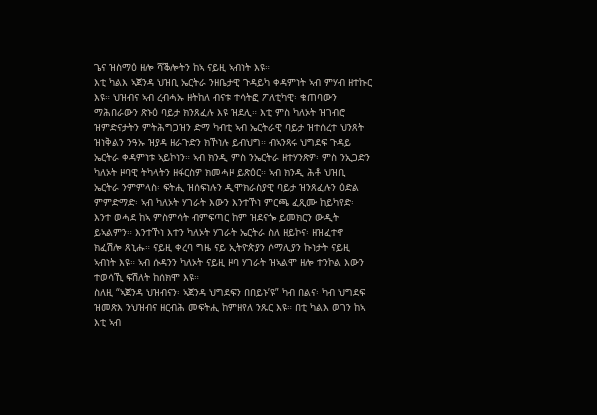ጌና ዝስማዕ ዘሎ ሻቕሎትን ከኣ ናይዚ ኣብነት እዩ።
እቲ ካልእ ኣጀንዳ ህዝቢ ኤርትራ ንዘቤታዊ ጉዳይካ ቀዳምነት ኣብ ምሃብ ዘተኩር እዩ። ህዝብና ኣብ ረብሓኡ ዘትከለ ብናቱ ተሳትፎ ፖለቲካዊ፡ ቁጠባውን ማሕበራውን ጽኑዕ ባይታ ክንጸፈሉ እዩ ዝደሊ። እቲ ምስ ካለኦት ዝገብሮ ዝምድናታትን ምትሕግጋዝን ድማ ካብቲ ኣብ ኤርትራዊ ባይታ ዝተሰረተ ህንጸት ዝነቅልን ንዓኡ ዝያዳ ዘራጉድን ክኾነሉ ይብህግ። ብኣንጻሩ ህግደፍ ጉዳይ ኤርትራ ቀዳምነቱ ኣይኮነን። ኣብ ክንዲ ምስ ንኤርትራ ዘተሃንጽዎ፡ ምስ ንኢጋድን ካለኦት ዞባዊ ትካላትን ዘፋርስዎ ክመሓዞ ይጽዕር። ኣብ ክንዲ ሕቶ ህዝቢ ኤርትራ ንምምላስ፡ ፍትሒ ዝሰፍነሉን ዲሞክራስያዊ ባይታ ዝንጸፈሉን ዕድል ምምድማድ፡ ኣብ ካለኦት ሃገራት እውን እንተኾነ ምርጫ ፈጺሙ ከይካየድ፡ እንተ ወሓደ ከኣ ምስምሳት ብምፍጣር ከም ዝደናጐ ይመክርን ውዲት ይኣልምን። እንተኾነ እተን ካለኦት ሃገራት ኤርትራ ስለ ዘይኮና፡ ዘዝፈተኖ ክፈሽሎ ጸኒሑ። ናይዚ ቀረባ ግዜ ናይ ኢትዮጵያን ሶማሊያን ኩነታት ናይዚ ኣብነት እዩ። ኣብ ሱዳንን ካለኦት ናይዚ ዞባ ሃገራት ዝኣልሞ ዘሎ ተንኮል እውን ተወሳኺ ፍሽለት ከሰክሞ እዩ።
ስለዚ “ኣጀንዳ ህዝብናን፡ ኣጀንዳ ህግደፍን በበይኑ’ዩ” ካብ በልና፡ ካብ ህግደፍ ዝመጽእ ንህዝብና ዘርብሕ መፍትሒ ከምዘየለ ንጹር እዩ። በቲ ካልእ ወገን ከኣ እቲ ኣብ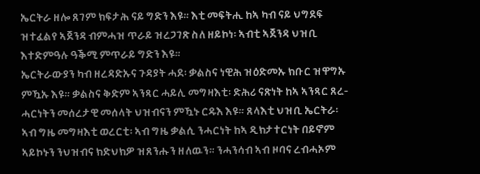ኤርትራ ዘሎ ጸገም ክፍታሕ ናይ ግድን እዩ። እቲ መፍትሒ ከኣ ካብ ናይ ህግደፍ ዝተፈልየ ኣጀንዳ ብምሓዝ ጥራይ ዝረጋገጽ ስለ ዘይኮነ፡ ኣብቲ ኣጀንዳ ህዝቢ እተድምዓሉ ዓቕሚ ምጥራይ ግድን እዩ።
ኤርትራውያን ካብ ዘረዳድኡና ጉዳያት ሓደ፡ ቃልስና ነዊሕ ዝዕድመኡ ክቡር ዝዋግኡ ምዃኡ እዩ። ቃልስና ቅድም ኣንጻር ሓይሊ መግዛእቲ፡ ድሕሪ ናጽነት ከኣ ኣንጻር ጸረ-ሓርነትን መሰረታዊ መሰላት ህዝብናን ምዃኑ ርዱእ እዩ። ጸላእቲ ህዝቢ ኤርትራ፡ ኣብ ግዜ መግዛእቲ ወረርቲ፡ ኣብ ግዜ ቃልሲ ንሓርነት ከኣ ዲክታተርነት በይኖም ኣይኮኑን ንህዝብና ክድህክዎ ዝጸንሑን ዘለዉን። ንሓንሳብ ኣብ ዞባና ረብሓኦም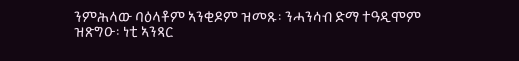ንምሕላው ባዕላቶም ኣንቂዶም ዝመጹ፡ ንሓንሳብ ድማ ተዓዲሞም ዝጽግዑ፡ ነቲ ኣንጻር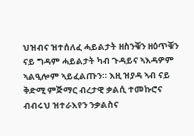ህዝብና ዝተሰለፈ ሓይልታት ዘስንቑን ዘዕጥቑን ናይ ግዳም ሓይልታት ካብ ጉዳይና ኣእዳዎም ኣልዒሎም ኣይፈልጡን። እዚ ዝያዳ ኣብ ናይ ቅድሚ ምጅማር ብረታዊ ቃልሲ ተመኩሮና ብብሩህ ዝተራእየን ንቃልስና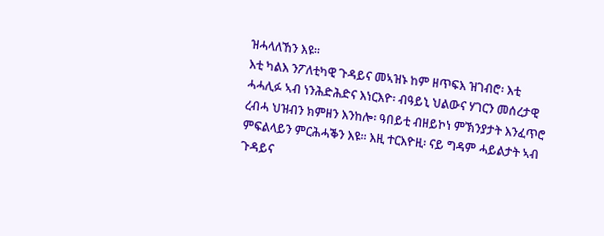ዝሓላለኸን እዩ።
እቲ ካልእ ንፖለቲካዊ ጉዳይና መኣዝኑ ከም ዘጥፍእ ዝገብሮ፡ እቲ ሓሓሊፉ ኣብ ነንሕድሕድና እነርእዮ፡ ብዓይኒ ህልውና ሃገርን መሰረታዊ ረብሓ ህዝብን ክምዘን እንከሎ፡ ዓበይቲ ብዘይኮነ ምኽንያታት እንፈጥሮ ምፍልላይን ምርሕሓቕን እዩ። እዚ ተርእዮዚ፡ ናይ ግዳም ሓይልታት ኣብ ጉዳይና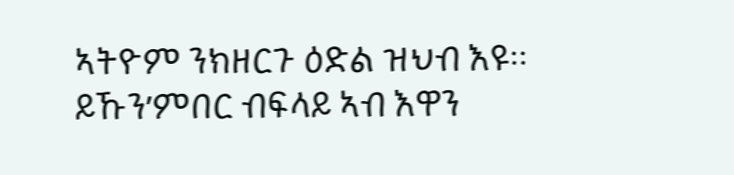ኣትዮም ንክዘርጉ ዕድል ዝህብ እዩ። ይኹን’ምበር ብፍላይ ኣብ እዋን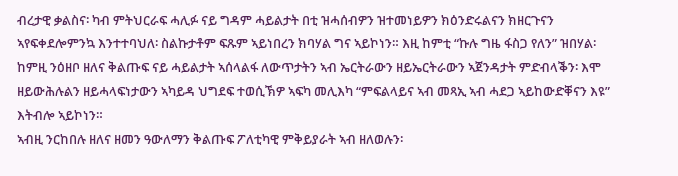ብረታዊ ቃልስና፡ ካብ ምትህርራፍ ሓሊፉ ናይ ግዳም ሓይልታት በቲ ዝሓሰብዎን ዝተመነይዎን ክዕንድሩልናን ክዘርጉናን ኣየፍቀደሎምንኳ እንተተባህለ፡ ስልኩታቶም ፍጹም ኣይነበረን ክባሃል ግና ኣይኮነን። እዚ ከምቲ “ኩሉ ግዜ ፋስጋ የለን” ዝበሃል፡ ከምዚ ንዕዘቦ ዘለና ቅልጡፍ ናይ ሓይልታት ኣሰላልፋ ለውጥታትን ኣብ ኤርትራውን ዘይኤርትራውን ኣጀንዳታት ምድብላቕን፡ እሞ ዘይውሕሉልን ዘይሓላፍነታውን ኣካይዳ ህግደፍ ተወሲኽዎ ኣፍካ መሊእካ “ምፍልላይና ኣብ መጻኢ ኣብ ሓደጋ ኣይከውድቐናን እዩ” እትብሎ ኣይኮነን።
ኣብዚ ንርከበሉ ዘለና ዘመን ዓውለማን ቅልጡፍ ፖለቲካዊ ምቅይያራት ኣብ ዘለወሉን፡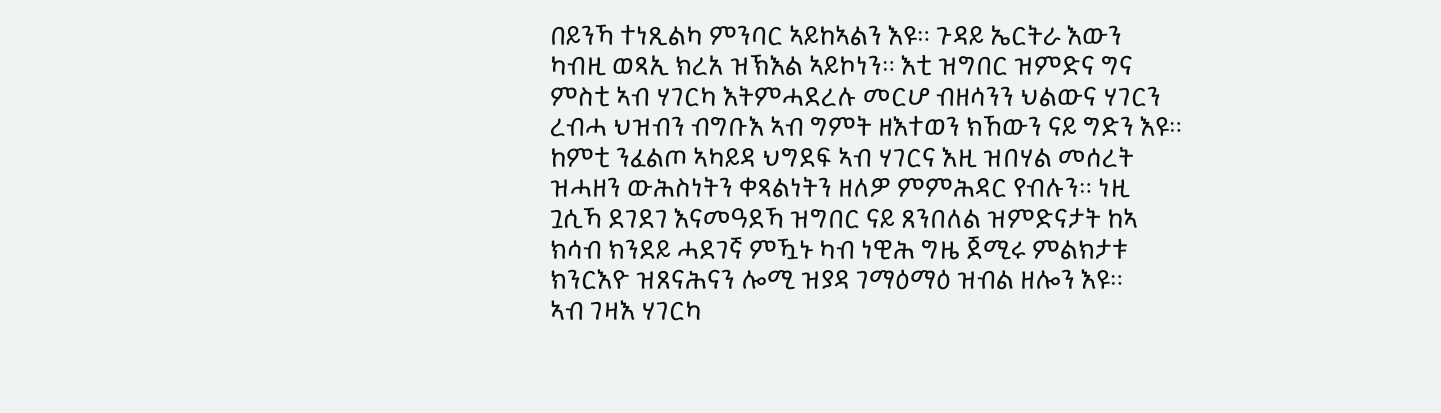በይንኻ ተነጺልካ ምንባር ኣይከኣልን እዩ። ጉዳይ ኤርትራ እውን ካብዚ ወጻኢ ክረአ ዝኽእል ኣይኮነን። እቲ ዝግበር ዝምድና ግና ምስቲ ኣብ ሃገርካ እትምሓደረሉ መርሆ ብዘሳንን ህልውና ሃገርን ረብሓ ህዝብን ብግቡእ ኣብ ግምት ዘእተወን ክኸውን ናይ ግድን እዩ። ከምቲ ንፈልጦ ኣካይዳ ህግደፍ ኣብ ሃገርና እዚ ዝበሃል መሰረት ዝሓዘን ውሕስነትን ቀጻልነትን ዘለዎ ምምሕዳር የብሉን። ነዚ ጓሲኻ ደገደገ እናመዓደኻ ዝግበር ናይ ጸንበለል ዝምድናታት ከኣ ክሳብ ክንደይ ሓደገኛ ምዃኑ ካብ ነዊሕ ግዜ ጀሚሩ ምልክታቱ ክንርእዮ ዝጸናሕናን ሎሚ ዝያዳ ገማዕማዕ ዝብል ዘሎን እዩ።
ኣብ ገዛእ ሃገርካ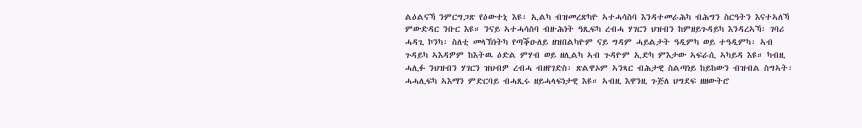ልዕልናኻ ንምርግጋጽ የዕውተኒ እዩ፡ ኢልካ ብዝመረጽካዮ ኣተሓሳስባ እንዳተመራሕካ ብሕግን ስርዓትን እናተኣለኻ ምውድዳር ንቡር እዩ። ንናይ ኣተሓሳስባ ብዙሕነት ዓጺፍካ ረብሓ ሃገርን ህዝብን ከምዘይጉዳይካ እንዳረኣኻ፡ ገባሪ ሓዳጊ ኮንካ፡ ስለቲ መላኽነትካ የጣቕዑለይ ዘዝበልካዮም ናይ ግዳም ሓይልታት ዓዲምካ ወይ ተዓዲምካ፡ ኣብ ጉዳይካ ኣእዳዎም ከእትዉ ዕድል ምሃብ ወይ ዘሊልካ ኣብ ጉዳዮም ኢድካ ምእታው ኣፍራሲ ኣካይዳ እዩ። ካብዚ ሓሊፉ ንህዝብን ሃገርን ዝህብዎ ረብሓ ብዘየገድስ፡ ጽልዋኦም ኣንጻር ብሕታዊ ስልጣነይ ከይከውን ብዝብል ስግኣት፡ ሓሓሊፍካ ኣእማን ምድርባይ ብሓጺሩ ዘይሓላፍነታዊ እዩ። ኣብዚ እዋንዚ ጉጅለ ህግደፍ ዘዘውትሮ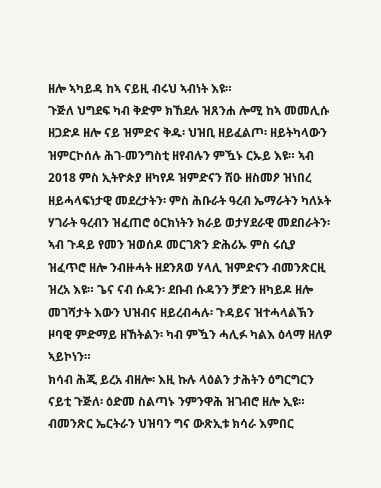ዘሎ ኣካይዳ ከኣ ናይዚ ብሩህ ኣብነት እዩ።
ጉጅለ ህግደፍ ካብ ቅድም ክኸደሉ ዝጸንሐ ሎሚ ከኣ መመሊሱ ዘጋድዶ ዘሎ ናይ ዝምድና ቅዱ፡ ህዝቢ ዘይፈልጦ፡ ዘይትካላውን ዝምርኮሰሉ ሕገ-መንግስቲ ዘየብሉን ምዃኑ ርኡይ እዩ። ኣብ 2018 ምስ ኢትዮጵያ ዘካየዶ ዝምድናን ሽዑ ዘስመዖ ዝነበረ ዘይሓላፍነታዊ መደረታትን፡ ምስ ሕቡራት ዓረብ ኤማራትን ካለኦት ሃገራት ዓረብን ዝፈጠሮ ዕርክነትን ክራይ ወታሃደራዊ መደበራትን፡ ኣብ ጉዳይ የመን ዝወሰዶ መርገጽን ድሕሪኡ ምስ ሩሲያ ዝፈጥሮ ዘሎ ንብዙሓት ዘደንጸወ ሃላሊ ዝምድናን ብመንጽርዚ ዝረአ እዩ። ጌና ናብ ሱዳን፡ ደቡብ ሱዳንን ቻድን ዘካይዶ ዘሎ መገሻታት እውን ህዝብና ዘይረብሓሉ፡ ጉዳይና ዝተሓላልኽን ዞባዊ ምድማይ ዘኸትልን፡ ካብ ምዃን ሓሊፉ ካልእ ዕላማ ዘለዎ ኣይኮነን።
ክሳብ ሕጂ ይረአ ብዘሎ፡ እዚ ኩሉ ላዕልን ታሕትን ዕግርግርን ናይቲ ጉጅለ፡ ዕድመ ስልጣኑ ንምንዋሕ ዝገብሮ ዘሎ ኢዩ። ብመንጽር ኤርትራን ህዝባን ግና ውጽኢቱ ክሳራ እምበር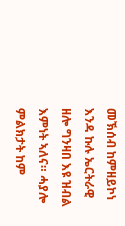መኽሰብ ከምዘይኮነ እንዳ ኩሉ ኤርትራዊ ዘሎ ግንዛበ እዩ ዝብል እምነት ኣለና። ሓያሎ ምልክታት ከም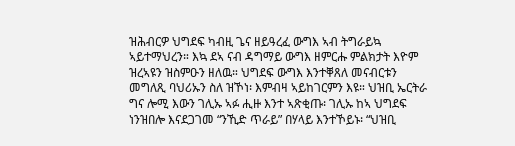ዝሕብርዎ ህግደፍ ካብዚ ጌና ዘይዓረፈ ውግእ ኣብ ትግራይኳ ኣይተማህረን። እኳ ደኣ ናብ ዳግማይ ውግእ ዘምርሑ ምልክታት እዮም ዝረኣዩን ዝስምዑን ዘለዉ። ህግደፍ ውግእ እንተቐጸለ መናብርቱን መግለጺ ባህሪኡን ስለ ዝኾነ፡ እምብዛ ኣይከገርምን እዩ። ህዝቢ ኤርትራ ግና ሎሚ እውን ገሊኡ ኣፉ ሒዙ እንተ ኣጽቂጡ፡ ገሊኡ ከኣ ህግደፍ ነንዝበሎ እናደጋገመ “ንኺድ ጥራይ” በሃላይ እንተኾይኑ፡ “ህዝቢ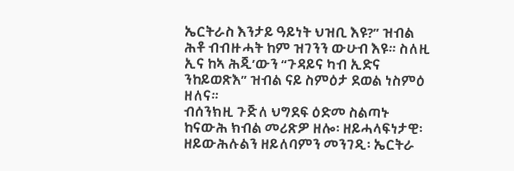ኤርትራስ እንታይ ዓይነት ህዝቢ እዩ?” ዝብል ሕቶ ብብዙሓት ከም ዝገንን ውሁብ እዩ። ስለዚ ኢና ከኣ ሕጂ’ውን “ጉዳይና ካብ ኢድና ንከይወጽእ” ዝብል ናይ ስምዕታ ደወል ነስምዕ ዘለና።
ብሰንክዚ ጉጅለ ህግደፍ ዕድመ ስልጣኑ ከናውሕ ክብል መሪጽዎ ዘሎ፡ ዘይሓላፍነታዊ፡ ዘይውሕሉልን ዘይለባምን መንገዲ፡ ኤርትራ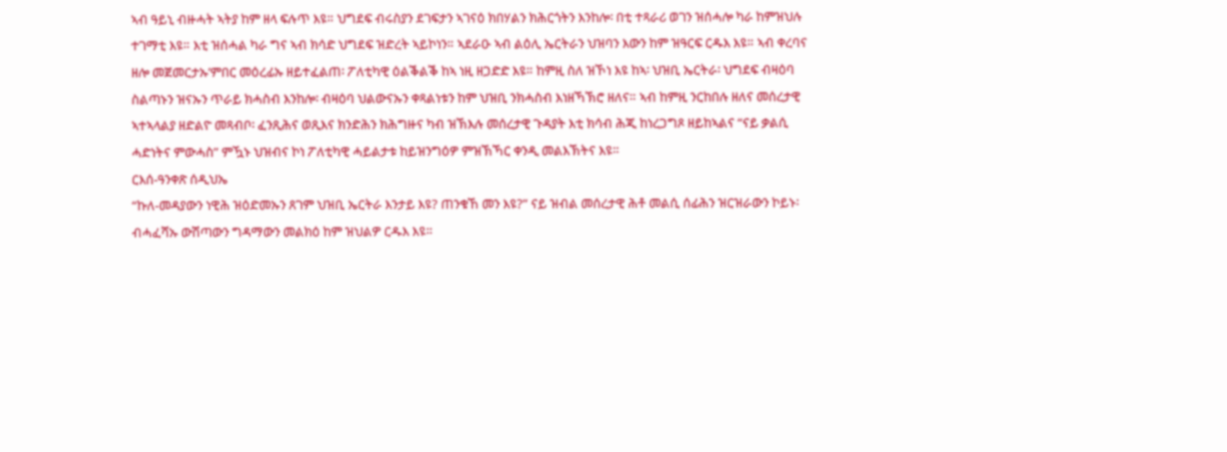ኣብ ዓይኒ ብዙሓት ኣትያ ከም ዘላ ፍሉጥ እዩ። ህግደፍ ብሩስያን ደገፍታን ኣገናዕ ክበሃልን ክሕርጎትን እንከሎ፡ በቲ ተጻራሪ ወገን ዝሰሓሎ ካራ ከምዝህሉ ተገማቲ እዩ። እቲ ዝሰሓል ካራ ግና ኣብ ክሳድ ህግደፍ ዝድረት ኣይኮነን። ኣደራዑ ኣብ ልዕሊ ኤርትራን ህዝባን እውን ከም ዝዓርፍ ርዱእ እዩ። ኣብ ቀረባና ዘሎ መጀመርታኡ’ምበር መዕረፊኡ ዘይተፈልጠ፡ ፖለቲካዊ ዕልቕልቕ ከኣ ነዚ ዘጋድድ እዩ። ከምዚ ስለ ዝኾነ እዩ ከኣ፡ ህዝቢ ኤርትራ፡ ህግደፍ ብዛዕባ ስልጣኑን ዝናኡን ጥራይ ክሓስብ እንከሎ፡ ብዛዕባ ህልውናኡን ቀጻልነቱን ከም ህዝቢ ንክሓስብ እነዘኻኽሮ ዘለና። ኣብ ከምዚ ንርከበሉ ዘለና መሰረታዊ ኣተኣላልያ ዘድልዮ መጻብቦ፡ ፈንጺሕና ወጺእና ክንድሕን ክሕግዙና ካብ ዝኽእሉ መሰረታዊ ጉዳያት እቲ ክሳብ ሕጂ ከነረጋግጾ ዘይከኣልና “ናይ ቃልሲ ሓድነትና ምውሓስ” ምዃኑ ህዝብና ኮነ ፖለቲካዊ ሓይልታቱ ከይዝንግዕዎ ምዝኽኻር ቀንዲ መልእኽትና እዩ።
ርእሰ-ዓንቀጽ ሰዲህኤ
“ኩለ-መዳያውን ነዊሕ ዝዕድመኡን ጸገም ህዝቢ ኤርትራ እንታይ እዩ? ጠንቁኸ መን እዩ?” ናይ ዝብል መሰረታዊ ሕቶ መልሲ ሰፊሕን ዝርዝራውን ኮይኑ፡ ብሓፈሻኡ ውሽጣውን ግዳማውን መልክዕ ከም ዝህልዎ ርዱእ እዩ።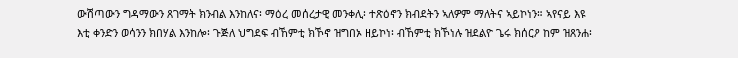ውሽጣውን ግዳማውን ጸገማት ክንብል እንከለና፡ ማዕረ መሰረታዊ መንቀሊ፡ ተጽዕኖን ክብደትን ኣለዎም ማለትና ኣይኮነን። ኣየናይ እዩ እቲ ቀንድን ወሳንን ክበሃል እንከሎ፡ ጉጅለ ህግደፍ ብኸምቲ ክኾኖ ዝግበኦ ዘይኮነ፡ ብኸምቲ ክኾነሉ ዝደልዮ ጌሩ ክሰርዖ ከም ዝጸንሐ፡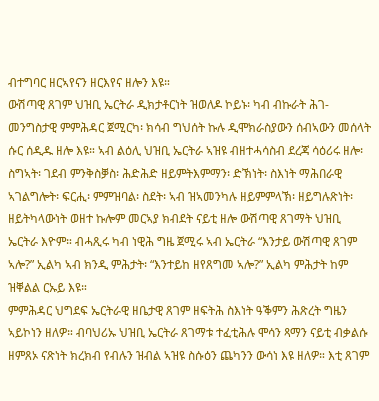ብተግባር ዘርኣየናን ዘርእየና ዘሎን እዩ።
ውሽጣዊ ጸገም ህዝቢ ኤርትራ ዲክታቶርነት ዝወለዶ ኮይኑ፡ ካብ ብኩራት ሕገ-መንግስታዊ ምምሕዳር ጀሚርካ፡ ክሳብ ግህሰት ኩሉ ዲሞክራስያውን ሰብኣውን መሰላት ሱር ሰዲዱ ዘሎ እዩ። ኣብ ልዕሊ ህዝቢ ኤርትራ ኣዝዩ ብዘተሓሳስብ ደረጃ ሳዕሪሩ ዘሎ፡ ስግኣት፡ ገደብ ምንቅስቓስ፡ ሕድሕድ ዘይምትእምማን፡ ድኽነት፡ ስእነት ማሕበራዊ ኣገልግሎት፡ ፍርሒ፡ ምምዝባል፡ ስደት፡ ኣብ ዝኣመንካሉ ዘይምምላኽ፡ ዘይግሉጽነት፡ ዘይትካላውነት ወዘተ ኩሎም መርኣያ ክብደት ናይቲ ዘሎ ውሽጣዊ ጸገማት ህዝቢ ኤርትራ እዮም። ብሓጺሩ ካብ ነዊሕ ግዜ ጀሚሩ ኣብ ኤርትራ “እንታይ ውሽጣዊ ጸገም ኣሎ?” ኢልካ ኣብ ክንዲ ምሕታት፡ “እንተይከ ዘየጸግመ ኣሎ?” ኢልካ ምሕታት ከም ዝቐልል ርኡይ እዩ።
ምምሕዳር ህግደፍ ኤርትራዊ ዘቤታዊ ጸገም ዘፍትሕ ስእነት ዓቕምን ሕጽረት ግዜን ኣይኮነን ዘለዎ። ብባህሪኡ ህዝቢ ኤርትራ ጸገማቱ ተፈቲሕሉ ሞሳን ጻማን ናይቲ ብቃልሱ ዘምጸኦ ናጽነት ክረክብ የብሉን ዝብል ኣዝዩ ስሱዕን ጨካንን ውሳነ እዩ ዘለዎ። እቲ ጸገም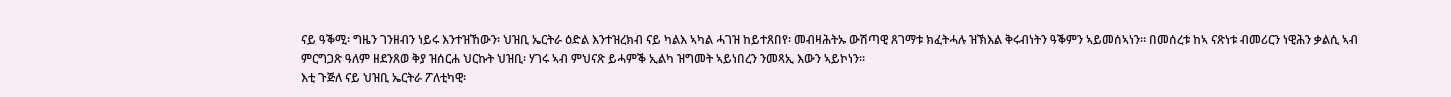ናይ ዓቕሚ፡ ግዜን ገንዘብን ነይሩ እንተዝኸውን፡ ህዝቢ ኤርትራ ዕድል እንተዝረክብ ናይ ካልእ ኣካል ሓገዝ ከይተጸበየ፡ መብዛሕትኡ ውሽጣዊ ጸገማቱ ክፈትሓሉ ዝኽእል ቅሩብነትን ዓቕምን ኣይመሰኣነን። በመሰረቱ ከኣ ናጽነቱ ብመሪርን ነዊሕን ቃልሲ ኣብ ምርግጋጽ ዓለም ዘደንጸወ ቅያ ዝሰርሐ ህርኩት ህዝቢ፡ ሃገሩ ኣብ ምህናጽ ይሓምቕ ኢልካ ዝግመት ኣይነበረን ንመጻኢ እውን ኣይኮነን።
እቲ ጉጅለ ናይ ህዝቢ ኤርትራ ፖለቲካዊ፡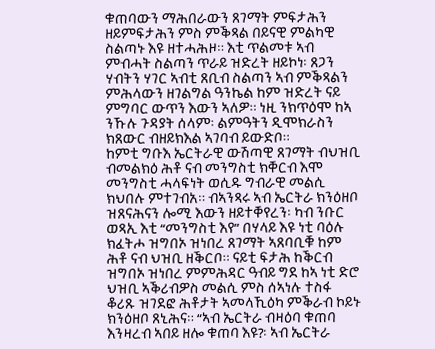ቁጠባውን ማሕበራውን ጸገማት ምፍታሕን ዘይምፍታሕን ምስ ምቕጻል በይናዊ ምልካዊ ስልጣኑ እዩ ዘተሓሕዞ። እቲ ጥልመቱ ኣብ ምብሓት ስልጣን ጥራይ ዝድረት ዘይኮነ፡ ጸጋን ሃብትን ሃገር ኣብቲ ጸቢብ ስልጣን ኣብ ምቕጻልን ምሕላውን ዘገልግል ዓንኬል ከም ዝድረት ናይ ምግባር ውጥን እውን ኣለዎ። ነዚ ንክጥዕሞ ከኣ ንኹሉ ጉዳያት ሰላም፡ ልምዓትን ዲሞክራስን ክጸውር ብዘይክእል ኣገባብ ይውድቦ።
ከምቲ ግቡእ ኤርትራዊ ውሽጣዊ ጸገማት ብህዝቢ ብመልክዕ ሕቶ ናብ መንግስቲ ክቐርብ እሞ መንግስቲ ሓላፍነት ወሲዱ ግብራዊ መልሲ ክህበሉ ምተገብአ። ብኣንጻሩ ኣብ ኤርትራ ክንዕዘቦ ዝጸናሕናን ሎሚ እውን ዘይተቐየረን፡ ካብ ንቡር ወጻኢ እቲ “መንግስቲ እየ” በሃላይ እዩ ነቲ ባዕሉ ክፈትሖ ዝግበኦ ዝነበረ ጸገማት ኣጸባቢቑ ከም ሕቶ ናብ ህዝቢ ዘቕርቦ። ናይቲ ፍታሕ ከቕርብ ዝግበኦ ዝነበረ ምምሕዳር ዓብይ ግደ ከኣ ነቲ ድሮ ህዝቢ ኣቕሪብዎስ መልሲ ምስ ሰኣነሉ ተስፋ ቆሪጹ ዝገደፎ ሕቶታት ኣመላኺዕካ ምቕራብ ኮይኑ ክንዕዘቦ ጸኒሕና። “ኣብ ኤርትራ ብዛዕባ ቁጠባ እንዛረብ ኣበይ ዘሎ ቁጠባ እዩ?፡ ኣብ ኤርትራ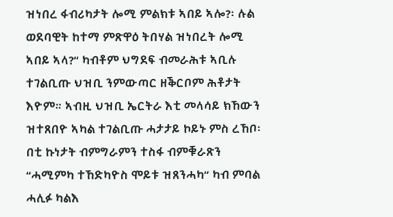ዝነበረ ፋብሪካታት ሎሚ ምልክቱ ኣበይ ኣሎ?፡ ሉል ወደባዊት ከተማ ምጽዋዕ ትበሃል ዝነበረት ሎሚ ኣበይ ኣላ?” ካብቶም ህግደፍ ብመራሕቱ ኣቢሉ ተገልቢጡ ህዝቢ ንምውጣር ዘቕርቦም ሕቶታት እዮም። ኣብዚ ህዝቢ ኤርትራ እቲ መላሳይ ክኸውን ዝተጸበዮ ኣካል ተገልቢጡ ሓታታይ ኮይኑ ምስ ረኸቦ፡ በቲ ኩነታት ብምግራምን ተስፋ ብምቑራጽን “ሓሚምካ ተኸድካዮስ ሞይቱ ዝጸንሓካ” ካብ ምባል ሓሊፉ ካልእ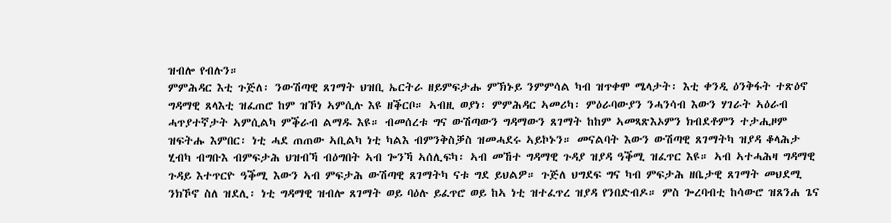ዝብሎ የብሉን።
ምምሕዳር እቲ ጉጅለ፡ ንውሽጣዊ ጸገማት ህዝቢ ኤርትራ ዘይምፍታሑ ምኽኑይ ንምምሳል ካብ ዝጥቀሞ ሜላታት፡ እቲ ቀንዲ ዕንቅፋት ተጽዕኖ ግዳማዊ ጸላእቲ ዝፈጠሮ ከም ዝኾነ ኣምሲሉ እዩ ዘቕርቦ። ኣብዚ ወያነ፡ ምምሕዳር ኣመሪካ፡ ምዕራባውያን ንሓንሳብ እውን ሃገራት ኣዕራብ ሓጥያተኛታት ኣምሲልካ ምቕራብ ልማዱ እዩ። ብመሰረቱ ግና ውሽጣውን ግዳማውን ጸገማት ከከም ኣመጻጽእኦምን ክብደቶምን ተታሒዞም ዝፍትሑ እምበር፡ ነቲ ሓደ ጠጠው ኣቢልካ ነቲ ካልእ ብምንቅስቓስ ዝመሓደሩ ኣይኮኑን። መናልባት እውን ውሽጣዊ ጸገማትካ ዝያዳ ቆላሕታ ሂብካ ብግቡእ ብምፍታሕ ህዝብኻ ብዕግበት ኣብ ጐንኻ ኣሰሊፍካ፡ ኣብ መኸተ ግዳማዊ ጉዳያ ዝያዳ ዓቕሚ ዝፈጥር እዩ። ኣብ ኣተሓሕዛ ግዳማዊ ጉዳይ እተጥርዮ ዓቕሚ እውን ኣብ ምፍታሕ ውሽጣዊ ጸገማትካ ናቱ ግደ ይህልዎ። ጉጅለ ህግደፍ ግና ካብ ምፍታሕ ዘቤታዊ ጸገማት መህደሚ ንክኾኖ ስለ ዝደሊ፡ ነቲ ግዳማዊ ዝብሎ ጸገማት ወይ ባዕሉ ይፈጥሮ ወይ ከኣ ነቲ ዝተፈጥረ ዝያዳ የንበድብዶ። ምስ ጐረባብቲ ከሳውሮ ዝጸንሐ ጌና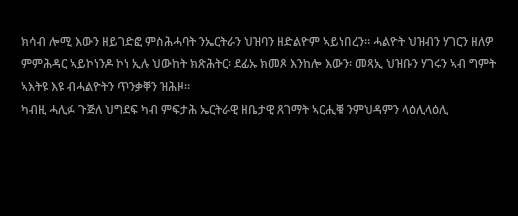ክሳብ ሎሚ እውን ዘይገድፎ ምስሕሓባት ንኤርትራን ህዝባን ዘድልዮም ኣይነበረን። ሓልዮት ህዝብን ሃገርን ዘለዎ ምምሕዳር ኣይኮነንዶ ኮነ ኢሉ ህውከት ክጽሕትር፡ ደፊኡ ክመጾ እንከሎ እውን፡ መጻኢ ህዝቡን ሃገሩን ኣብ ግምት ኣእትዩ እዩ ብሓልዮትን ጥንቃቐን ዝሕዞ።
ካብዚ ሓሊፉ ጉጅለ ህግደፍ ካብ ምፍታሕ ኤርትራዊ ዘቤታዊ ጸገማት ኣርሒቑ ንምህዳምን ላዕሊላዕሊ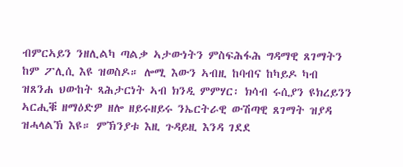ብምርኣይን ንዘሊልካ ጣልቃ ኣታውነትን ምስፍሕፋሕ ግዳማዊ ጸገማትን ከም ፖሊሲ እዩ ዝወስዶ። ሎሚ እውን ኣብዚ ከባብና ከካይዶ ካብ ዝጸንሐ ህውከት ጻሕታርነት ኣብ ክንዲ ምምሃር፡ ክሳብ ሩሲያን ዩክረይንን ኣርሒቑ ዘማዕድዎ ዘሎ ዘይሩዘይሩ ንኤርትራዊ ውሽጣዊ ጸገማት ዝያዳ ዝሓላልኽ እዩ። ምኽንያቱ እዚ ጉዳይዚ እንዳ ገደደ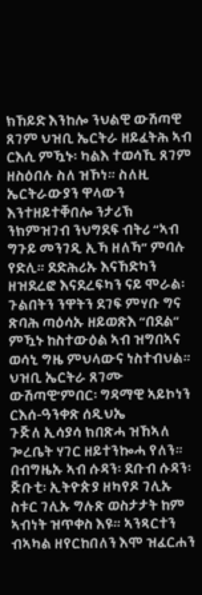ክኸይድ እንከሎ ንህልዊ ውሽጣዊ ጸገም ህዝቢ ኤርትራ ዘይፈትሕ ኣብ ርእሲ ምዃኑ፡ ካልእ ተወሳኺ ጸገም ዘስዕበሉ ስለ ዝኾነ። ስለዚ ኤርትራውያን ዋላውን እንተዘይተቐበሎ ንታሪኽ ንክምዝገብ ንህግደፍ ብትሪ “ኣብ ግጉይ መንገዲ ኢኻ ዘለኻ” ምባሉ የድሊ። ደድሕሪኡ እናኸድካን ዘዝደረፎ እናደረፍካን ናይ ሞራል፡ ጉልበትን ንዋትን ደገፍ ምሃቡ ግና ጽባሕ ጣዕሳኡ ዘይወጽእ “በደል” ምዃኑ ከስተውዕል ኣብ ዝግበኣና ወሳኒ ግዜ ምህላውና ነስተብህል።
ህዝቢ ኤርትራ ጸገሙ ውሽጣዊ’ምበር፡ ግዳማዊ ኣይኮነን
ርእሰ-ዓንቀጽ ሰዲህኤ
ጉጅለ ኢሳያሳ ክበጽሓ ዝኸኣለ ጐረቤት ሃገር ዘይተንኰሓ የለን። በብግዜኡ ኣብ ሱዳን፡ ደቡብ ሱዳን፡ ጅቡቲ፡ ኢትዮጵያ ዘካየዶ ገሊኡ ስቱር ገሊኡ ግሉጽ ወስታታት ከም ኣብነት ዝጥቀስ እዩ። ኣንጻርተን ብኣካል ዘየርከበለን እሞ ዝፈርሐን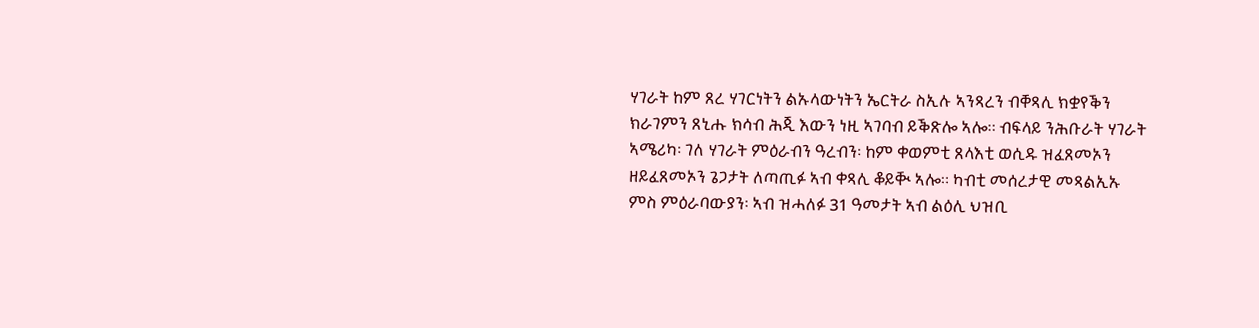ሃገራት ከም ጸረ ሃገርነትን ልኡላውነትን ኤርትራ ስኢሉ ኣንጻረን ብቐጻሊ ክቋየቕን ክራገምን ጸኒሑ ክሳብ ሕጂ እውን ነዚ ኣገባብ ይቕጽሎ ኣሎ። ብፍላይ ንሕቡራት ሃገራት ኣሜሪካ፡ ገለ ሃገራት ምዕራብን ዓረብን፡ ከም ቀወምቲ ጸላእቲ ወሲዱ ዝፈጸመኦን ዘይፈጸመኦን ጌጋታት ለጣጢፉ ኣብ ቀጻሊ ቆይቚ ኣሎ። ካብቲ መሰረታዊ መጻልኢኡ ምስ ምዕራባውያን፡ ኣብ ዝሓለፉ 31 ዓመታት ኣብ ልዕሊ ህዝቢ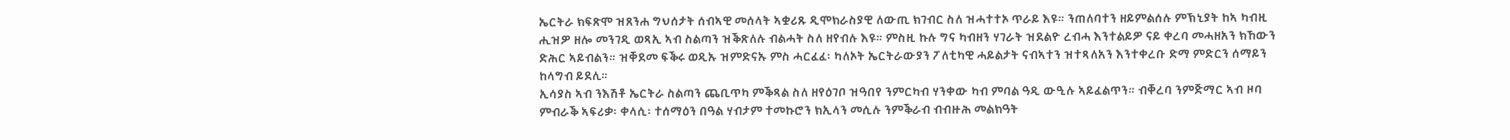ኤርትራ ክፍጽሞ ዝጸንሐ ግህሰታት ሰብኣዊ መሰላት ኣቋሪጹ ዲሞክራስያዊ ለውጢ ክገብር ስለ ዝሓተተኦ ጥራይ እዩ። ንጠለባተን ዘይምልሰሉ ምኽኒያት ከኣ ካብዚ ሒዝዎ ዘሎ መንገዲ ወጻኢ ኣብ ስልጣን ዝቕጽለሉ ብልሓት ስለ ዘየብሉ እዩ። ምስዚ ኩሉ ግና ካብዘን ሃገራት ዝደልዮ ረብሓ እንተልይዎ ናይ ቀረባ መሓዘአን ክኸውን ድሕር ኣይብልን። ዝቐደመ ፍቕሩ ወዲኡ ዝምድናኡ ምስ ሓርፈፈ፡ ካለኦት ኤርትራውያን ፖለቲካዊ ሓይልታት ናብኣተን ዝተጻለአን እንተቀረቡ ድማ ምድርን ሰማይን ከላግብ ይደሊ።
ኢሳያስ ኣብ ንእሽቶ ኤርትራ ስልጣን ጨቢጥካ ምቕጻል ስለ ዘየዕገቦ ዝዓበየ ንምርካብ ሃንቀው ካብ ምባል ዓዲ ውዒሉ ኣይፈልጥን። ብቐረባ ንምጅማር ኣብ ዞባ ምብራቕ ኣፍሪቃ፡ ቀላሲ፡ ተሰማዕን በዓል ሃብታም ተመኩሮን ክኢላን መሲሉ ንምቕራብ ብብዙሕ መልክዓት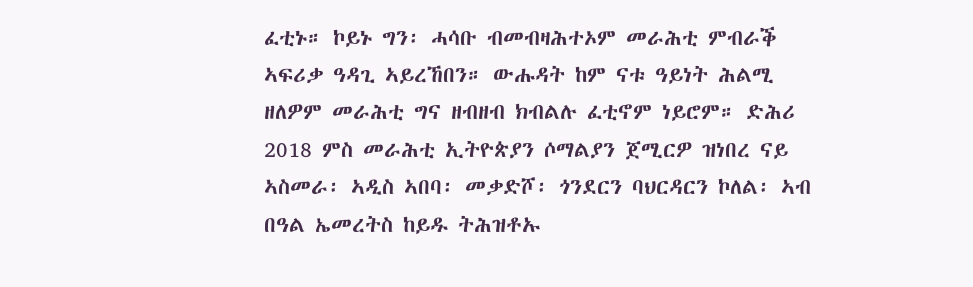ፈቲኑ። ኮይኑ ግን፡ ሓሳቡ ብመብዛሕተኦም መራሕቲ ምብራቕ ኣፍሪቃ ዓዳጊ ኣይረኸበን። ውሑዳት ከም ናቱ ዓይነት ሕልሚ ዘለዎም መራሕቲ ግና ዘብዘብ ክብልሉ ፈቲኖም ነይሮም። ድሕሪ 2018 ምስ መራሕቲ ኢትዮጵያን ሶማልያን ጀሚርዎ ዝነበረ ናይ ኣስመራ፡ ኣዲስ ኣበባ፡ መቃድሾ፡ ጎንደርን ባህርዳርን ኮለል፡ ኣብ በዓል ኤመረትስ ከይዱ ትሕዝቶኡ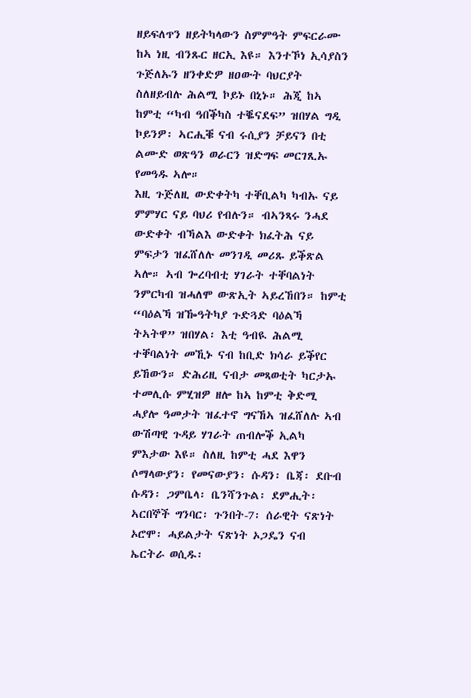ዘይፍለጥን ዘይትካላውን ስምምዓት ምፍርራሙ ከኣ ነዚ ብንጹር ዘርኢ እዩ። እንተኾነ ኢሳያስን ጉጅለኡን ዘንቀድዎ ዘዐውት ባህርያት ስለዘይብሉ ሕልሚ ኮይኑ በኒኑ። ሕጂ ከኣ ከምቲ “ካብ ዓበቕካስ ተቘናደፍ” ዝበሃል ግዲ ኮይንዎ፡ ኣርሒቑ ናብ ሩሲያን ቻይናን በቲ ልሙድ ወጽዓን ወራርን ዝድግፍ መርገጺኡ የመዓዱ ኣሎ።
እዚ ጉጅለዚ ውድቀትካ ተቐቢልካ ካብኡ ናይ ምምሃር ናይ ባህሪ የብሉን። ብኣንጻሩ ንሓደ ውድቀት ብኻልእ ውድቀት ክፈትሕ ናይ ምፍታን ዝፈሸለሉ መንገዲ መሪጹ ይቕጽል ኣሎ። ኣብ ጐረባብቲ ሃገራት ተቐባልነት ንምርካብ ዝሓለሞ ውጽኢት ኣይረኸበን። ከምቲ “ባዕልኻ ዝዀዓትካያ ጉድጓድ ባዕልኻ ትኣትዋ” ዝበሃል፡ እቲ ዓብዪ ሕልሚ ተቐባልነት መኺኑ ናብ ከቢድ ክሳራ ይቕየር ይኸውን። ድሕሪዚ ናብታ መጻወቲት ካርታኡ ተመሊሱ ምሂዝዎ ዘሎ ከኣ ከምቲ ቅድሚ ሓያሎ ዓመታት ዝፈተኖ ግናኸኣ ዝፈሸለሉ ኣብ ውሽጣዊ ጉዳይ ሃገራት ጠብሎቕ ኢልካ ምእታው እዩ። ስለዚ ከምቲ ሓደ እዋን ሶማላውያን፡ የመናውያን፡ ሱዳን፡ ቤጃ፡ ደቡብ ሱዳን፡ ጋምቤላ፡ ቤንሻንጉል፡ ደምሒት፡ ኣርበኞች ግንባር፡ ጉንበት-7፡ ሰራዊት ናጽነት ኦሮሞ፡ ሓይልታት ናጽነት ኦጋዴን ናብ ኤርትራ ወሲዱ፡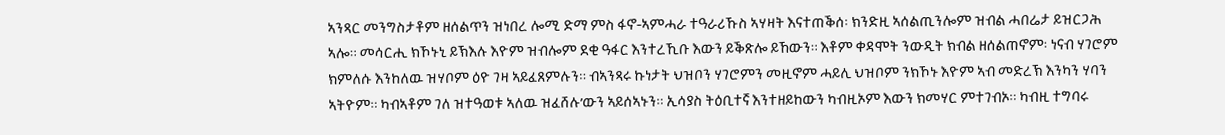ኣንጻር መንግስታቶም ዘሰልጥን ዝነበረ ሎሚ ድማ ምስ ፋኖ-ኣምሓራ ተዓራሪኹስ ኣሃዛት እናተጠቕሰ፡ ክንድዚ ኣሰልጢንሎም ዝብል ሓበሬታ ይዝርጋሕ ኣሎ። መሳርሒ ክኾኑኒ ይኽእሉ እዮም ዝብሎም ደቂ ዓፋር እንተረኺቡ እውን ይቕጽሎ ይኸውን። እቶም ቀዳሞት ንውዲት ክብል ዘሰልጠኖም፡ ነናብ ሃገሮም ክምለሱ እንከለዉ ዝሃቦም ዕዮ ገዛ ኣይፈጸምሉን። ብኣንጻሩ ኩነታት ህዝቦን ሃገሮምን መዚኖም ሓይሊ ህዝቦም ንክኾኑ እዮም ኣብ መድረኽ እንካን ሃባን ኣትዮም። ካብኣቶም ገለ ዝተዓወቱ ኣለዉ ዝፈሸሉ’ውን ኣይሰኣኑን። ኢሳያስ ትዕቢተኛ እንተዘይከውን ካብዚኦም እውን ክመሃር ምተገብኦ። ካብዚ ተግባሩ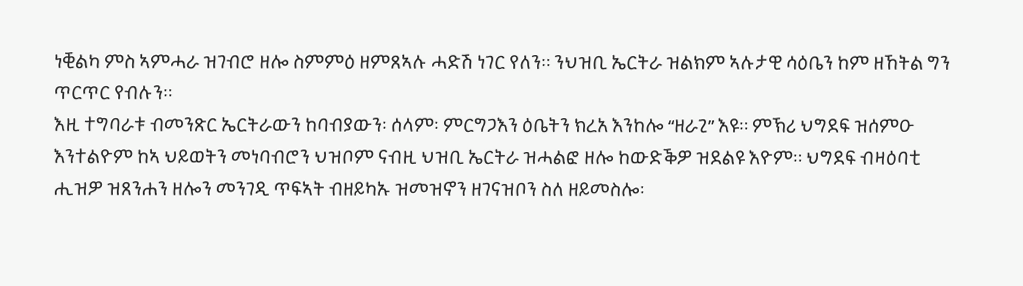ነቒልካ ምስ ኣምሓራ ዝገብሮ ዘሎ ስምምዕ ዘምጸኣሉ ሓድሽ ነገር የለን። ንህዝቢ ኤርትራ ዝልክም ኣሉታዊ ሳዕቤን ከም ዘኸትል ግን ጥርጥር የብሉን።
እዚ ተግባራቱ ብመንጽር ኤርትራውን ከባብያውን፡ ሰላም፡ ምርግጋእን ዕቤትን ክረአ እንከሎ “ዘራጊ” እዩ። ምኽሪ ህግደፍ ዝሰምዑ እንተልዮም ከኣ ህይወትን መነባብሮን ህዝቦም ናብዚ ህዝቢ ኤርትራ ዝሓልፎ ዘሎ ከውድቕዎ ዝደልዩ እዮም። ህግደፍ ብዛዕባቲ ሒዝዎ ዝጸንሐን ዘሎን መንገዲ ጥፍኣት ብዘይካኡ ዝመዝኖን ዘገናዝቦን ስለ ዘይመስሎ፡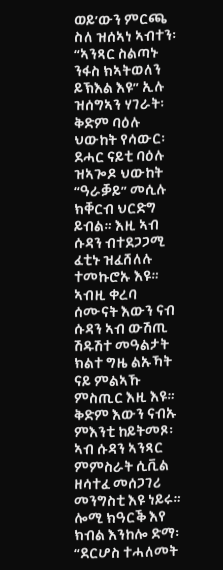ወይ’ውን ምርጫ ስለ ዝሰኣነ ኣብተን፡ “ኣንጻር ስልጣኑ ንፋስ ክኣትወለን ይኽእል እዩ” ኢሉ ዝሰግኣን ሃገራት፡ ቅድም ባዕሉ ህውከት የሳውር፡ ደሓር ናይቲ ባዕሉ ዝኣጐዶ ህውከት “ዓራቓይ” መሲሉ ክቐርብ ህርድግ ይብል። እዚ ኣብ ሱዳን ብተደጋጋሚ ፈቲኑ ዝፈሸለሉ ተመኩሮኡ እዩ። ኣብዚ ቀረባ ሰሙናት እውን ናብ ሱዳን ኣብ ውሽጢ ሽዱሽተ መዓልታት ክልተ ግዜ ልኡኻት ናይ ምልኣኹ ምስጢር እዚ እዩ። ቅድም እውን ናብኡ ምእንቲ ከይትመጾ፡ ኣብ ሱዳን ኣንጻር ምምስራት ሲቪል ዘሳተፈ መሰጋገሪ መንግስቲ እዩ ነይሩ። ሎሚ ክዓርቕ እየ ክብል እንከሎ ድማ፡ “ደርሆስ ተሓለመት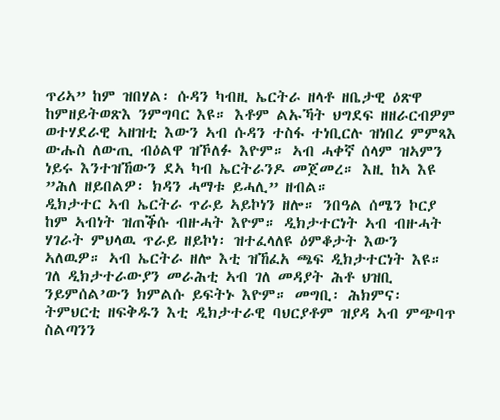ጥሪኣ” ከም ዝበሃል፡ ሱዳን ካብዚ ኤርትራ ዘላቶ ዘቤታዊ ዕጽዋ ከምዘይትወጽእ ንምግባር እዩ። እቶም ልኡኻት ህግደፍ ዘዘራርብዎም ወተሃደራዊ ኣዘዝቲ እውን ኣብ ሱዳን ተስፋ ተነቢርሉ ዝነበረ ምምጻእ ውሑስ ለውጢ ብዕልዋ ዝኾለፉ እዮም። ኣብ ሓቀኛ ሰላም ዝኣምን ነይሩ እንተዝኸውን ደኣ ካብ ኤርትራንዶ መጀመረ። እዚ ከኣ እዩ ”ሕለ ዘይበልዎ፡ ክዳን ሓማቱ ይሓሊ” ዘብል።
ዲክታተር ኣብ ኤርትራ ጥራይ ኣይኮነን ዘሎ። ንበዓል ሰሜን ኮርያ ከም ኣብነት ዝጠቕሱ ብዙሓት እዮም። ዲክታተርነት ኣብ ብዙሓት ሃገራት ምህላዉ ጥራይ ዘይኮነ፡ ዝተፈላለዩ ዕምቆታት እውን ኣለዉዎ። ኣብ ኤርትራ ዘሎ እቲ ዝኸፈአ ጫፍ ዲክታተርነት እዩ። ገለ ዲክታተራውያን መራሕቲ ኣብ ገለ መዳያት ሕቶ ህዝቢ ንይምሰል’ውን ክምልሱ ይፍትኑ እዮም። መግቢ፡ ሕክምና፡ ትምህርቲ ዘፍቅዱን እቲ ዲክታተራዊ ባህርያቶም ዝያዳ ኣብ ምጭባጥ ስልጣንን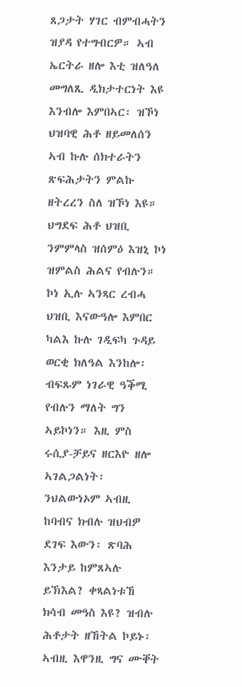ጸጋታት ሃገር ብምብሓትን ዝያዳ የተግብርዎ። ኣብ ኤርትራ ዘሎ እቲ ዝለዓለ መግለጺ ዲክታተርነት እዩ እንብሎ እምበኣር፡ ዝኾነ ህዝባዊ ሕቶ ዘይመለሰን ኣብ ኩሉ ሰክተራትን ጽፍሕታትን ምልኩ ዘትረረን ስለ ዝኾነ እዩ።
ህግደፍ ሕቶ ህዝቢ ንምምላስ ዝሰምዕ እዝኒ ኮነ ዝምልስ ሕልና የብሉን። ኮነ ኢሉ ኣንጻር ረብሓ ህዝቢ እናውዓሎ እምበር ካልእ ኩሉ ገዲፍካ ጉዳይ ወርቂ ክለዓል እንከሎ፡ ብፍጹም ነገራዊ ዓቕሚ የብሉን ማለት ግን ኣይኮነን። እዚ ምስ ሩሲያ-ቻይና ዘርእዮ ዘሎ ኣገልጋልነት፡ ንህልውነኦም ኣብዚ ከባብና ክብሉ ዝህብዎ ደገፍ እውን፡ ጽባሕ እንታይ ከምጸኣሉ ይኽእል? ቀጻልነቱኸ ክሳብ መዓስ እዩ? ዝብሉ ሕቶታት ዘኸትል ኮይኑ፡ ኣብዚ እዋንዚ ግና ሙቐት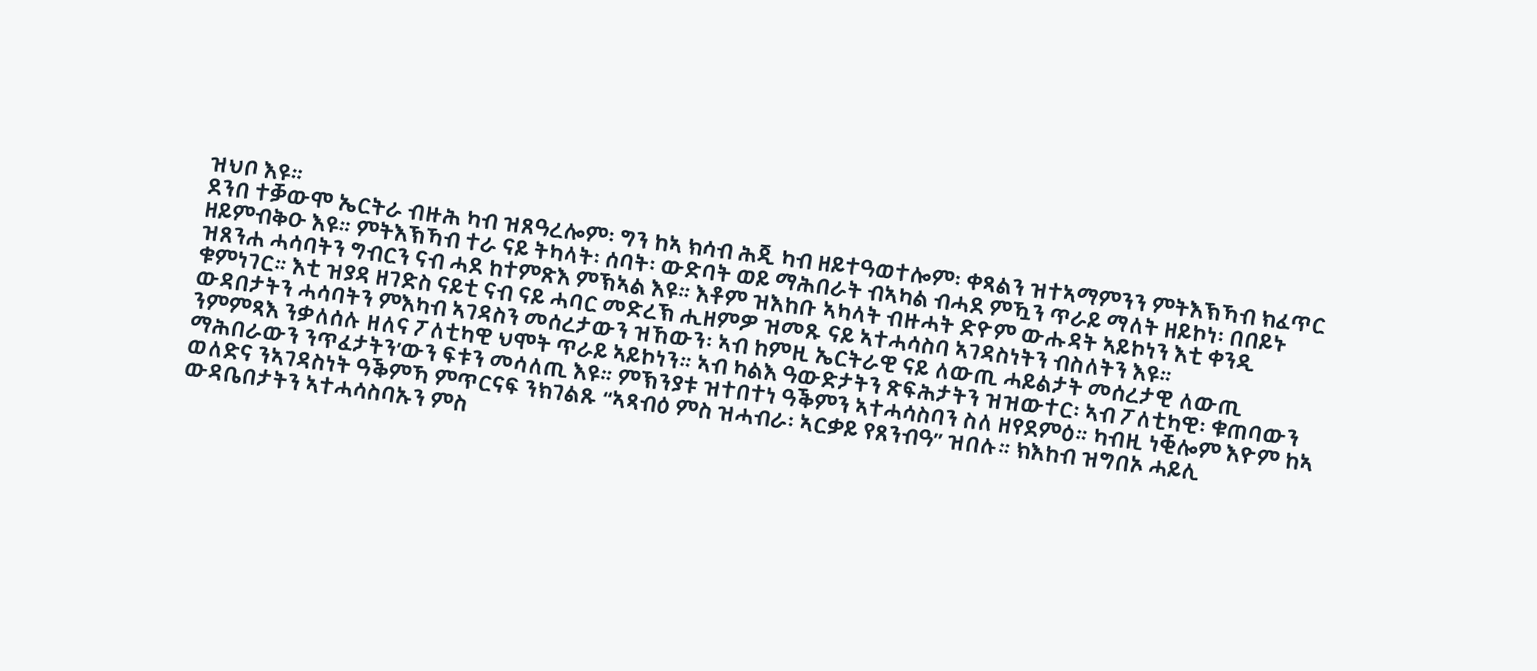ዝህቦ እዩ።
ደንበ ተቓውሞ ኤርትራ ብዙሕ ካብ ዝጸዓረሎም፡ ግን ከኣ ክሳብ ሕጂ ካብ ዘይተዓወተሎም፡ ቀጻልን ዝተኣማምንን ምትእኽኻብ ክፈጥር ዘይምብቅዑ እዩ። ምትእኽኻብ ተራ ናይ ትካላት፡ ሰባት፡ ውድባት ወይ ማሕበራት ብኣካል ብሓደ ምዃን ጥራይ ማለት ዘይኮነ፡ በበይኑ ዝጸንሐ ሓሳባትን ግብርን ናብ ሓደ ከተምጽእ ምኽኣል እዩ። እቶም ዝእከቡ ኣካላት ብዙሓት ድዮም ውሑዳት ኣይኮነን እቲ ቀንዲ ቁምነገር። እቲ ዝያዳ ዘገድስ ናይቲ ናብ ናይ ሓባር መድረኽ ሒዘምዎ ዝመጹ ናይ ኣተሓሳስባ ኣገዳስነትን ብስለትን እዩ።
ውዳበታትን ሓሳባትን ምእካብ ኣገዳስን መሰረታውን ዝኸውን፡ ኣብ ከምዚ ኤርትራዊ ናይ ለውጢ ሓይልታት መሰረታዊ ለውጢ ንምምጻእ ንቃለሰሉ ዘለና ፖለቲካዊ ህሞት ጥራይ ኣይኮነን። ኣብ ካልእ ዓውድታትን ጽፍሕታትን ዝዝውተር፡ ኣብ ፖለቲካዊ፡ ቁጠባውን ማሕበራውን ንጥፈታትን’ውን ፍቱን መሳለጢ እዩ። ምኽንያቱ ዝተበተነ ዓቕምን ኣተሓሳስባን ስለ ዘየደምዕ። ካብዚ ነቒሎም እዮም ከኣ ወለድና ንኣገዳስነት ዓቕምኻ ምጥርናፍ ንክገልጹ “ኣጻብዕ ምስ ዝሓብራ፡ ኣርቃይ የጸንብዓ” ዝበሉ። ክእከብ ዝግበኦ ሓይሊ ውዳቤበታትን ኣተሓሳስባኡን ምስ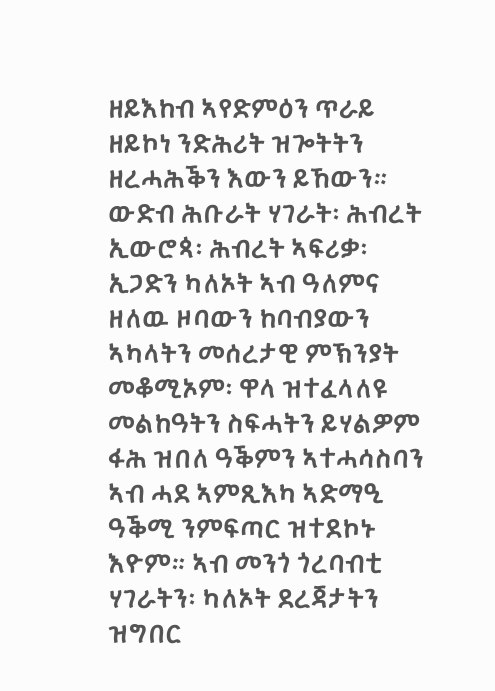ዘይእከብ ኣየድምዕን ጥራይ ዘይኮነ ንድሕሪት ዝጐትትን ዘረሓሕቕን እውን ይኸውን።
ውድብ ሕቡራት ሃገራት፡ ሕብረት ኢውሮጳ፡ ሕብረት ኣፍሪቃ፡ ኢጋድን ካለኦት ኣብ ዓለምና ዘለዉ ዞባውን ከባብያውን ኣካላትን መሰረታዊ ምኽንያት መቆሚኦም፡ ዋላ ዝተፈላለዩ መልከዓትን ስፍሓትን ይሃልዎም ፋሕ ዝበለ ዓቕምን ኣተሓሳስባን ኣብ ሓደ ኣምጺእካ ኣድማዒ ዓቕሚ ንምፍጣር ዝተደኮኑ እዮም። ኣብ መንጎ ጎረባብቲ ሃገራትን፡ ካለኦት ደረጃታትን ዝግበር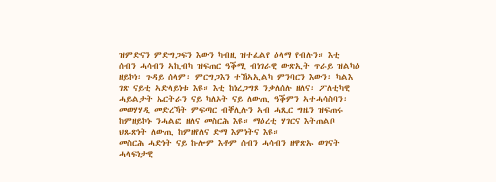ዝምድናን ምድግጋፍን እውን ካብዚ ዝተፈልየ ዕላማ የብሉን። እቲ ሰብን ሓሳብን ኣኪብካ ዝፍጠር ዓቕሚ ብነገራዊ ውጽኢት ጥራይ ዝልካዕ ዘይኮነ፡ ጉዳይ ሰላም፡ ምርግጋእን ተኸኣኢልካ ምንባርን እውን፡ ካልእ ገጽ ናይቲ ኣድላይነቱ እዩ። እቲ ከነረጋግጾ ንቃለሰሉ ዘለና፡ ፖለቲካዊ ሓይልታት ኤርትራን ናይ ካለኦት ናይ ለውጢ ዓቕምን ኣተሓሳስባን፡ መወሃሃዲ መድረኻት ምፍጣር ብቐሊሉን ኣብ ሓጺር ግዜን ዝፍጠሩ ከምዘይኮኑ ንሓልፎ ዘለና መስርሕ እዩ። ማዕረቲ ሃገርና እትጠልቦ ህጹጽነት ለውጢ ከምዘየለና ድማ እምነትና እዩ።
መስርሕ ሓድነት ናይ ኩሎም እቶም ሰብን ሓሳብን ዘዋጽኡ ወገናት ሓላፍነታዊ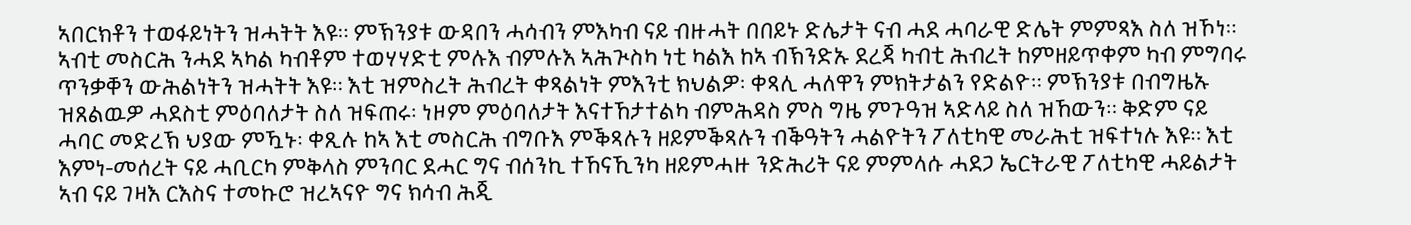ኣበርክቶን ተወፋይነትን ዝሓትት እዩ። ምኽንያቱ ውዳበን ሓሳብን ምእካብ ናይ ብዙሓት በበይኑ ድሌታት ናብ ሓደ ሓባራዊ ድሌት ምምጻእ ስለ ዝኾነ። ኣብቲ መስርሕ ንሓደ ኣካል ካብቶም ተወሃሃድቲ ምሉእ ብምሉእ ኣሕጒስካ ነቲ ካልእ ከኣ ብኽንድኡ ደረጃ ካብቲ ሕብረት ከምዘይጥቀም ካብ ምግባሩ ጥንቃቐን ውሕልነትን ዝሓትት እዩ። እቲ ዝምስረት ሕብረት ቀጻልነት ምእንቲ ክህልዎ፡ ቀጻሊ ሓለዋን ምክትታልን የድልዮ። ምኽንያቱ በብግዜኡ ዝጸልዉዎ ሓደስቲ ምዕባለታት ስለ ዝፍጠሩ፡ ነዞም ምዕባለታት እናተኸታተልካ ብምሕዳስ ምስ ግዜ ምጉዓዝ ኣድላይ ስለ ዝኸውን። ቅድም ናይ ሓባር መድረኽ ህያው ምዃኑ፡ ቀጺሉ ከኣ እቲ መስርሕ ብግቡእ ምቕጻሉን ዘይምቕጻሉን ብቕዓትን ሓልዮትን ፖለቲካዊ መራሕቲ ዝፍተነሉ እዩ። እቲ እምነ-መሰረት ናይ ሓቢርካ ምቅላስ ምንባር ደሓር ግና ብሰንኪ ተኸናኺንካ ዘይምሓዙ ንድሕሪት ናይ ምምላሱ ሓደጋ ኤርትራዊ ፖለቲካዊ ሓይልታት ኣብ ናይ ገዛእ ርእስና ተመኩሮ ዝረኣናዮ ግና ክሳብ ሕጂ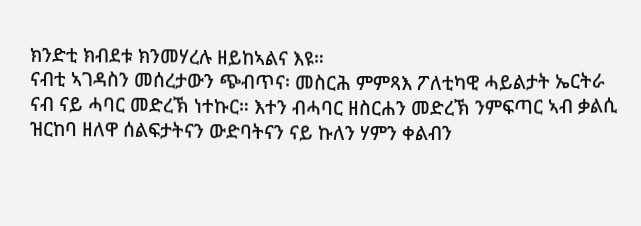ክንድቲ ክብደቱ ክንመሃረሉ ዘይከኣልና እዩ።
ናብቲ ኣገዳስን መሰረታውን ጭብጥና፡ መስርሕ ምምጻእ ፖለቲካዊ ሓይልታት ኤርትራ ናብ ናይ ሓባር መድረኽ ነተኩር። እተን ብሓባር ዘስርሐን መድረኽ ንምፍጣር ኣብ ቃልሲ ዝርከባ ዘለዋ ሰልፍታትናን ውድባትናን ናይ ኩለን ሃምን ቀልብን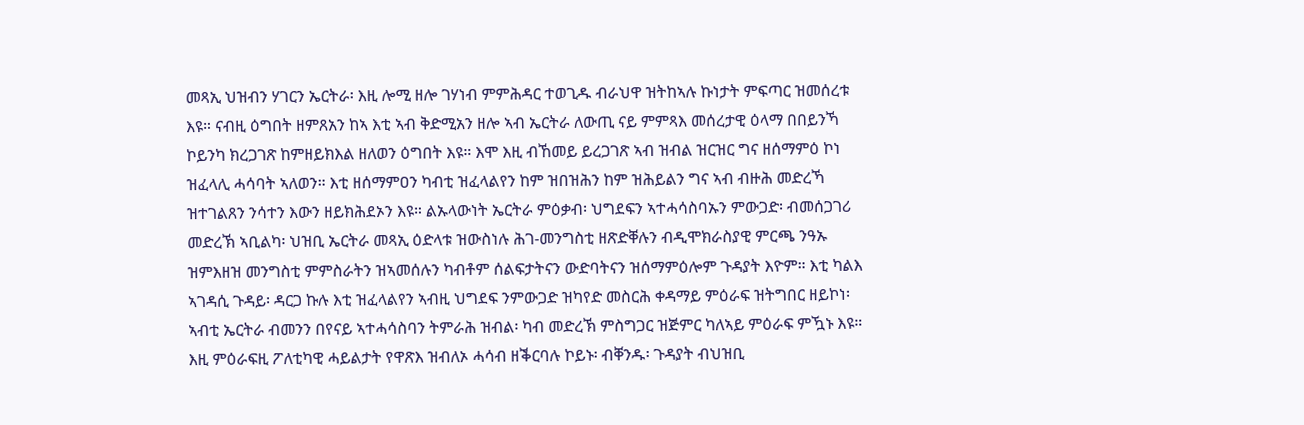መጻኢ ህዝብን ሃገርን ኤርትራ፡ እዚ ሎሚ ዘሎ ገሃነብ ምምሕዳር ተወጊዱ ብራህዋ ዝትከኣሉ ኩነታት ምፍጣር ዝመሰረቱ እዩ። ናብዚ ዕግበት ዘምጸአን ከኣ እቲ ኣብ ቅድሚአን ዘሎ ኣብ ኤርትራ ለውጢ ናይ ምምጻእ መሰረታዊ ዕላማ በበይንኻ ኮይንካ ክረጋገጽ ከምዘይክእል ዘለወን ዕግበት እዩ። እሞ እዚ ብኸመይ ይረጋገጽ ኣብ ዝብል ዝርዝር ግና ዘሰማምዕ ኮነ ዝፈላሊ ሓሳባት ኣለወን። እቲ ዘሰማምዐን ካብቲ ዝፈላልየን ከም ዝበዝሕን ከም ዝሕይልን ግና ኣብ ብዙሕ መድረኻ ዝተገልጸን ንሳተን እውን ዘይክሕደኦን እዩ። ልኡላውነት ኤርትራ ምዕቃብ፡ ህግደፍን ኣተሓሳስባኡን ምውጋድ፡ ብመሰጋገሪ መድረኽ ኣቢልካ፡ ህዝቢ ኤርትራ መጻኢ ዕድላቱ ዝውስነሉ ሕገ-መንግስቲ ዘጽድቐሉን ብዲሞክራስያዊ ምርጫ ንዓኡ ዝምእዘዝ መንግስቲ ምምስራትን ዝኣመሰሉን ካብቶም ሰልፍታትናን ውድባትናን ዝሰማምዕሎም ጉዳያት እዮም። እቲ ካልእ ኣገዳሲ ጉዳይ፡ ዳርጋ ኩሉ እቲ ዝፈላልየን ኣብዚ ህግደፍ ንምውጋድ ዝካየድ መስርሕ ቀዳማይ ምዕራፍ ዝትግበር ዘይኮነ፡ ኣብቲ ኤርትራ ብመንን በየናይ ኣተሓሳስባን ትምራሕ ዝብል፡ ካብ መድረኽ ምስግጋር ዝጅምር ካለኣይ ምዕራፍ ምዃኑ እዩ። እዚ ምዕራፍዚ ፖለቲካዊ ሓይልታት የዋጽእ ዝብለኦ ሓሳብ ዘቕርባሉ ኮይኑ፡ ብቐንዱ፡ ጉዳያት ብህዝቢ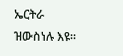ኤርትራ ዝውስነሉ እዩ።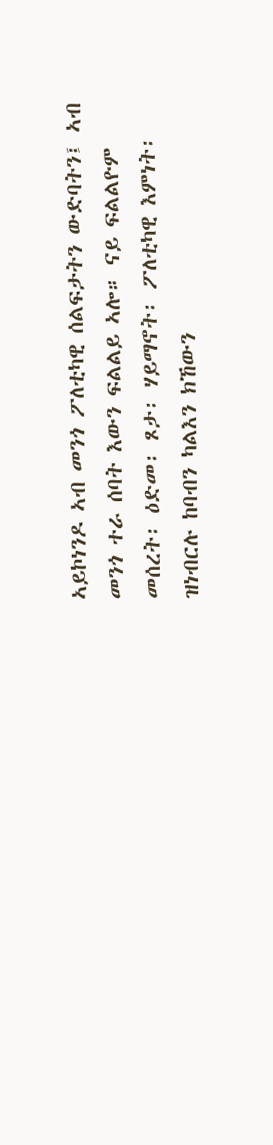ኣይኮነንዶ ኣብ መንጎ ፖለቲካዊ ሰልፍታትን ውድባትን፤ ኣብ መንጎ ተራ ሰባት እውን ፍልልይ ኣሎ። ናይ ፍልልዮም መሰረት፡ ዕድመ፡ ጾታ፡ ሃይማኖት፡ ፖለቲካዊ እምነት፡ ዝነብርሉ ከባብን ካልእን ክኸውን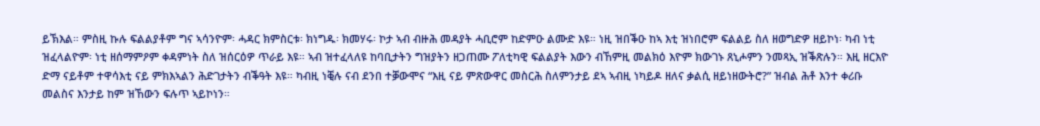ይኽእል። ምስዚ ኩሉ ፍልልያቶም ግና ኣሳንዮም፡ ሓዳር ክምስርቱ፡ ክነግዱ፡ ክመሃሩ፡ ኮታ ኣብ ብዙሕ መዳያት ሓቢሮም ከድምዑ ልሙድ እዩ። ነዚ ዝበቕዑ ከኣ እቲ ዝነበሮም ፍልልይ ስለ ዘወግድዎ ዘይኮነ፡ ካብ ነቲ ዝፈላልዮም፡ ነቲ ዘሰማምዖም ቀዳምነት ስለ ዝሰርዕዎ ጥራይ እዩ። ኣብ ዝተፈላለዩ ከባቢታትን ግዝያትን ዘጋጠሙ ፖለቲካዊ ፍልልያት እውን ብኸምዚ መልክዕ እዮም ክውገኑ ጸኒሖምን ንመጻኢ ዝቕጽሉን። እዚ ዘርእዮ ድማ ናይቶም ተዋሳእቲ ናይ ምክእኣልን ሕድገታትን ብቕዓት እዩ። ካብዚ ነቒሉ ናብ ደንበ ተቓውሞና “እዚ ናይ ምጽውዋር መስርሕ ስለምንታይ ደኣ ኣብዚ ነካይዶ ዘለና ቃልሲ ዘይነዘውትሮ?” ዝብል ሕቶ እንተ ቀሪቡ መልስና እንታይ ከም ዝኸውን ፍሉጥ ኣይኮነን።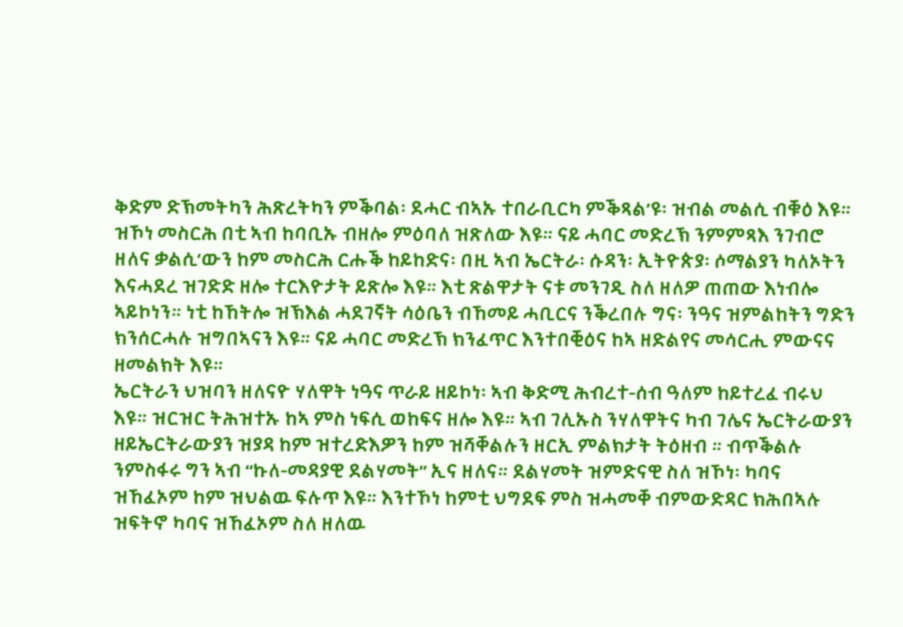ቅድም ድኽመትካን ሕጽረትካን ምቕባል፡ ደሓር ብኣኡ ተበራቢርካ ምቕጻል’ዩ፡ ዝብል መልሲ ብቑዕ እዩ።
ዝኾነ መስርሕ በቲ ኣብ ከባቢኡ ብዘሎ ምዕባለ ዝጽለው እዩ። ናይ ሓባር መድረኽ ንምምጻእ ንገብሮ ዘለና ቃልሲ’ውን ከም መስርሕ ርሑቕ ከይከድና፡ በዚ ኣብ ኤርትራ፡ ሱዳን፡ ኢትዮጵያ፡ ሶማልያን ካለኦትን እናሓደረ ዝገድድ ዘሎ ተርእዮታት ይጽሎ እዩ። እቲ ጽልዋታት ናቱ መንገዲ ስለ ዘለዎ ጠጠው እነብሎ ኣይኮነን። ነቲ ከኸትሎ ዝኽእል ሓደገኛት ሳዕቤን ብኸመይ ሓቢርና ንቕረበሉ ግና፡ ንዓና ዝምልከትን ግድን ክንሰርሓሉ ዝግበኣናን እዩ። ናይ ሓባር መድረኽ ክንፈጥር እንተበቒዕና ከኣ ዘድልየና መሳርሒ ምውናና ዘመልክት እዩ።
ኤርትራን ህዝባን ዘለናዮ ሃለዋት ነዓና ጥራይ ዘይኮነ፡ ኣብ ቅድሚ ሕብረተ-ሰብ ዓለም ከይተረፈ ብሩህ እዩ። ዝርዝር ትሕዝተኡ ከኣ ምስ ነፍሲ ወከፍና ዘሎ እዩ። ኣብ ገሊኡስ ንሃለዋትና ካብ ገሌና ኤርትራውያን ዘይኤርትራውያን ዝያዳ ከም ዝተረድእዎን ከም ዝሻቐልሉን ዘርኢ ምልክታት ትዕዘብ ። ብጥቕልሉ ንምስፋሩ ግን ኣብ “ኩለ-መዳያዊ ደልሃመት” ኢና ዘለና። ደልሃመት ዝምድናዊ ስለ ዝኾነ፡ ካባና ዝኸፈኦም ከም ዝህልዉ ፍሉጥ እዩ። እንተኾነ ከምቲ ህግደፍ ምስ ዝሓመቐ ብምውድዳር ክሕበኣሉ ዝፍትኖ ካባና ዝኸፈኦም ስለ ዘለዉ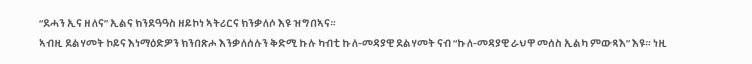“ደሓን ኢና ዘለና” ኢልና ክንደዓዓስ ዘይኮነ ኣትሪርና ክንቃለሶ እዩ ዝግበኣና።
ኣብዚ ደልሃመት ኮይና እነማዕድዎን ክንበጽሖ እንቃለሰሉን ቅድሚ ኩሉ ካብቲ ኩለ-መዳያዊ ደልሃመት ናብ “ኩለ-መዳያዊ ራህዋ መሰስ ኢልካ ምውጻእ” እዩ። ነዚ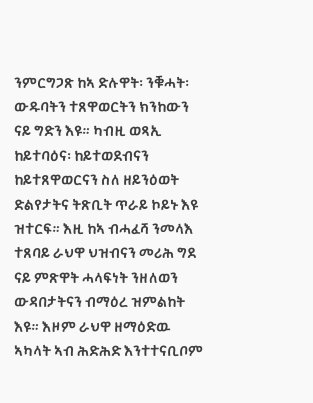ንምርግጋጽ ከኣ ድሉዋት፡ ንቑሓት፡ ውዱባትን ተጸዋወርትን ክንከውን ናይ ግድን እዩ። ካብዚ ወጻኢ ከይተባዕና፡ ከይተወደብናን ከይተጸዋወርናን ስለ ዘይንዕወት ድልየታትና ትጽቢት ጥራይ ኮይኑ እዩ ዝተርፍ። እዚ ከኣ ብሓፈሻ ንመላእ ተጸባይ ራህዋ ህዝብናን መሪሕ ግደ ናይ ምጽዋት ሓላፍነት ንዘለወን ውዳበታትናን ብማዕረ ዝምልከት እዩ። እዞም ራህዋ ዘማዕድዉ ኣካላት ኣብ ሕድሕድ እንተተናቢቦም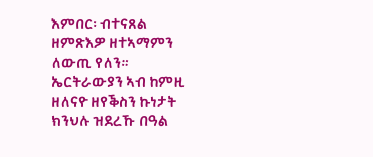እምበር፡ ብተናጸል ዘምጽእዎ ዘተኣማምን ለውጢ የለን።
ኤርትራውያን ኣብ ከምዚ ዘለናዮ ዘየቕስን ኩነታት ክንህሉ ዝደረኹ በዓል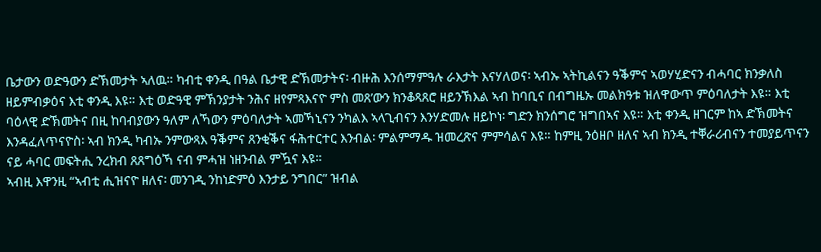ቤታውን ወድዓውን ድኽመታት ኣለዉ። ካብቲ ቀንዲ በዓል ቤታዊ ድኽመታትና፡ ብዙሕ እንሰማምዓሉ ራእታት እናሃለወና፡ ኣብኡ ኣትኪልናን ዓቕምና ኣወሃሂድናን ብሓባር ክንቃለስ ዘይምብቃዕና እቲ ቀንዲ እዩ። እቲ ወድዓዊ ምኽንያታት ንሕና ዘየምጻእናዮ ምስ መጸ’ውን ክንቆጻጸሮ ዘይንኽእል ኣብ ከባቢና በብግዜኡ መልክዓቱ ዝለዋውጥ ምዕባለታት እዩ። እቲ ባዕላዊ ድኽመትና በዚ ከባብያውን ዓለም ለኻውን ምዕባለታት ኣመኻኒናን ንካልእ ኣላጊብናን እንሃድመሉ ዘይኮነ፡ ግድን ክንሰግሮ ዝግበኣና እዩ። እቲ ቀንዲ ዘገርም ከኣ ድኽመትና እንዳፈለጥናዮስ፡ ኣብ ክንዲ ካብኡ ንምውጻእ ዓቕምና ጸንቂቕና ፋሕተርተር እንብል፡ ምልምማዱ ዝመረጽና ምምሳልና እዩ። ከምዚ ንዕዘቦ ዘለና ኣብ ክንዲ ተቐራሪብናን ተመያይጥናን ናይ ሓባር መፍትሒ ንረክብ ጸጸግዕኻ ናብ ምሓዝ ነዘንብል ምዃና እዩ።
ኣብዚ እዋንዚ “ኣብቲ ሒዝናዮ ዘለና፡ መንገዲ ንከነድምዕ እንታይ ንግበር” ዝብል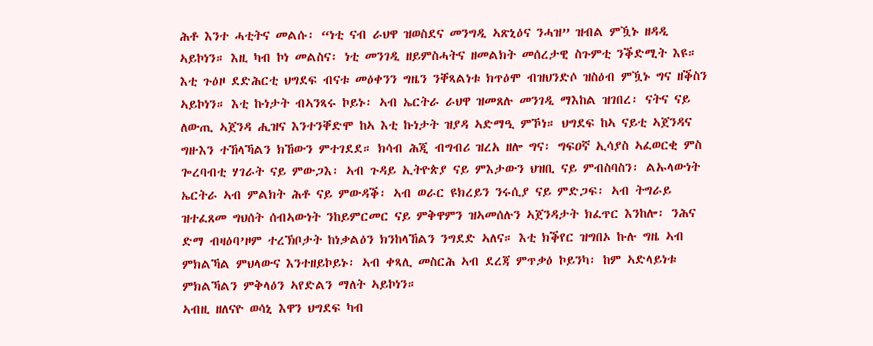ሕቶ እንተ ሓቲትና መልሱ፡ “ነቲ ናብ ራህዋ ዝወስደና መንግዲ ኣጽኒዕና ንሓዝ” ዝብል ምዃኑ ዘዳዲ ኣይኮነን። እዚ ካብ ኮነ መልስና፡ ነቲ መንገዲ ዘይምስሓትና ዘመልክት መሰረታዊ ስጉምቲ ንቕድሚት እዩ። እቲ ጉዕዞ ደድሕርቲ ህግደፍ ብናቱ መዕቀንን ግዜን ንቐጻልነቱ ክጥዕሞ ብዝህንድሶ ዝስዕብ ምዃኑ ግና ዘቕስን ኣይኮነን። እቲ ኩነታት ብኣንጻሩ ኮይኑ፡ ኣብ ኤርትራ ራህዋ ዝመጸሉ መንገዲ ማእከል ዝገበረ፡ ናትና ናይ ለውጢ ኣጀንዳ ሒዝና እንተንቐድሞ ከኣ እቲ ኩነታት ዝያዳ ኣድማዒ ምኾነ። ህግደፍ ከኣ ናይቲ ኣጀንዳና ግዙእን ተኸላኻልን ክኸውን ምተገደደ። ክሳብ ሕጂ ብግብሪ ዝረአ ዘሎ ግና፡ ግፍዐኛ ኢሳያስ ኣፈወርቂ ምስ ጐረባብቲ ሃገራት ናይ ምውጋእ፡ ኣብ ጉዳይ ኢትዮጵያ ናይ ምእታውን ህዝቢ ናይ ምብስባስን፡ ልኡላውነት ኤርትራ ኣብ ምልክት ሕቶ ናይ ምውዳቕ፡ ኣብ ወራር ዩክረይን ንሩሲያ ናይ ምድጋፍ፡ ኣብ ትግራይ ዝተፈጸመ ግህሰት ሰብኣውነት ንከይምርመር ናይ ምቅዋምን ዝኣመሰሉን ኣጀንዳታት ክፈጥር እንከሎ፡ ንሕና ድማ ብዛዕባ’ዞም ተረኽቦታት ከነቃልዕን ክንከላኸልን ንግደድ ኣለና። እቲ ክቕየር ዝግበኦ ኩሉ ግዜ ኣብ ምክልኻል ምህላውና እንተዘይኮይኑ፡ ኣብ ቀጻሊ መስርሕ ኣብ ደረጃ ምጥቃዕ ኮይንካ፡ ከም ኣድላይነቱ ምክልኻልን ምቅላዕን ኣየድልን ማለት ኣይኮነን።
ኣብዚ ዘለናዮ ወሳኒ እዋን ህግደፍ ካብ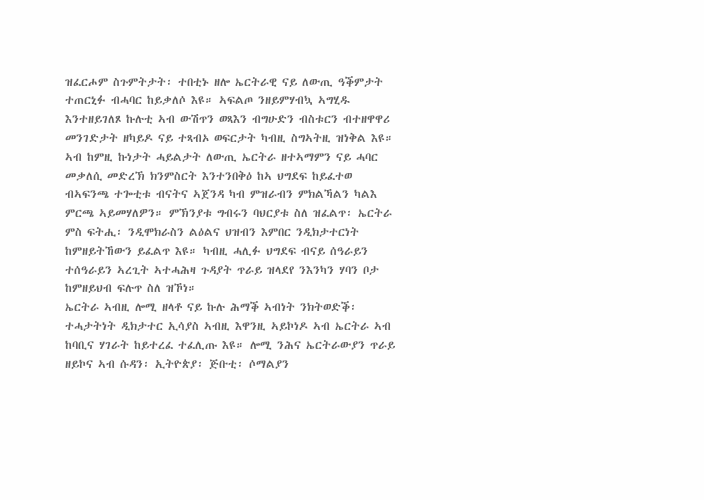ዝፈርሖም ስጉምትታት፡ ተበቲኑ ዘሎ ኤርትራዊ ናይ ለውጢ ዓቕምታት ተጠርኒፉ ብሓባር ከይቃለሶ እዩ። ኣፍልጦ ንዘይምሃብኳ ኣግሂዱ እንተዘይገለጾ ኩሉቲ ኣብ ውሽጥን ወጻእን ብግሁድን ብስቱርን ብተዘዋዋሪ መንገድታት ዘካይዶ ናይ ተጻብኦ ወፍርታት ካብዚ ስግኣትዚ ዝነቅል እዩ። ኣብ ከምዚ ኩነታት ሓይልታት ለውጢ ኤርትራ ዘተኣማምን ናይ ሓባር መቃለሲ መድረኽ ክንምስርት እንተንበቅዕ ከኣ ህግደፍ ከይፈተወ ብኣፍንጫ ተጐቲቱ ብናትና ኣጀንዳ ካብ ምዝራብን ምክልኻልን ካልእ ምርጫ ኣይመሃለዎን። ምኽንያቱ ግብሩን ባህርያቱ ስለ ዝፈልጥ፡ ኤርትራ ምስ ፍትሒ፡ ንዲሞክራስን ልዕልና ህዝብን እምበር ንዲክታተርነት ከምዘይትኸውን ይፈልጥ እዩ። ካብዚ ሓሊፉ ህግደፍ ብናይ ሰዓራይን ተሰዓራይን ኣረጊት ኣተሓሕዛ ጉዳያት ጥራይ ዝላደየ ንእንካን ሃባን ቦታ ከምዘይህብ ፍሉጥ ስለ ዝኾነ።
ኤርትራ ኣብዚ ሎሚ ዘላቶ ናይ ኩሉ ሕማቕ ኣብነት ንክትወድቕ፡ ተሓታትነት ዲክታተር ኢሳያስ ኣብዚ እዋንዚ ኣይኮነዶ ኣብ ኤርትራ ኣብ ከባቢና ሃገራት ከይተረፈ ተፈሊጡ እዩ። ሎሚ ንሕና ኤርትራውያን ጥራይ ዘይኮና ኣብ ሱዳን፡ ኢትዮጵያ፡ ጅቡቲ፡ ሶማልያን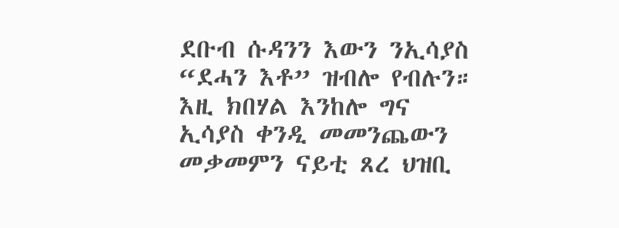ደቡብ ሱዳንን እውን ንኢሳያስ “ደሓን እቶ” ዝብሎ የብሉን። እዚ ክበሃል እንከሎ ግና ኢሳያስ ቀንዲ መመንጨውን መቃመምን ናይቲ ጸረ ህዝቢ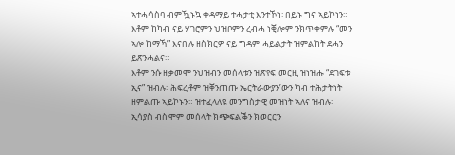ኣተሓሳስባ ብምዃኑኳ ቀዳማይ ተሓታቲ እንተኾነ፡ በይኑ ግና ኣይኮነን። እቶም ከካብ ናይ ሃገሮምን ህዝቦምን ረብሓ ነቒሎም ንክጥቀምሉ “መን ኣሎ ከማኻ” እናበሉ ዘስክርዎ ናይ ግዳም ሓይልታት ዝምልከት ደሓን ይጽንሓልና።
እቶም ንሱ ዘቃመሞ ንህዝብን መሰላቱን ዝጽየፍ መርዚ ዝነዝሑ “ደገፍቱ ኢና” ዝብሉ፡ ሕፍረቶም ዝቐንጠጡ ኤርትራውያን’ውን ካብ ተሕታትነት ዘምልጡ ኣይኮኑን። ዝተፈላለዩ መንግስታዊ መዝነት ኣለና ዝብሉ፡ ኢሳያስ ብስሞም መሰላት ክጭፍልቕን ክወርርን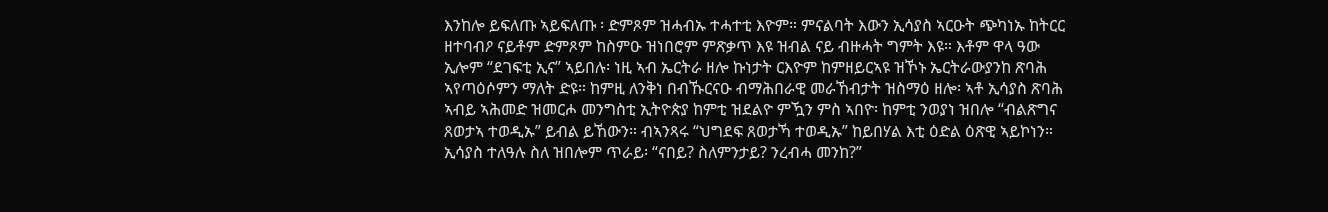እንከሎ ይፍለጡ ኣይፍለጡ ፡ ድምጾም ዝሓብኡ ተሓተቲ እዮም። ምናልባት እውን ኢሳያስ ኣርዑት ጭካነኡ ከትርር ዘተባብዖ ናይቶም ድምጾም ከስምዑ ዝነበሮም ምጽቃጥ እዩ ዝብል ናይ ብዙሓት ግምት እዩ። እቶም ዋላ ዓው ኢሎም “ደገፍቲ ኢና” ኣይበሉ፡ ነዚ ኣብ ኤርትራ ዘሎ ኩነታት ርእዮም ከምዘይርኣዩ ዝኾኑ ኤርትራውያንከ ጽባሕ ኣየጣዕሶምን ማለት ድዩ። ከምዚ ለንቅነ በብኹርናዑ ብማሕበራዊ መራኸብታት ዝስማዕ ዘሎ፡ ኣቶ ኢሳያስ ጽባሕ ኣብይ ኣሕመድ ዝመርሖ መንግስቲ ኢትዮጵያ ከምቲ ዝደልዮ ምዃን ምስ ኣበዮ፡ ከምቲ ንወያነ ዝበሎ “ብልጽግና ጸወታኣ ተወዲኡ” ይብል ይኸውን። ብኣንጻሩ “ህግደፍ ጸወታኻ ተወዲኡ” ከይበሃል እቲ ዕድል ዕጽዊ ኣይኮነን። ኢሳያስ ተለዓሉ ስለ ዝበሎም ጥራይ፡ “ናበይ? ስለምንታይ? ንረብሓ መንከ?”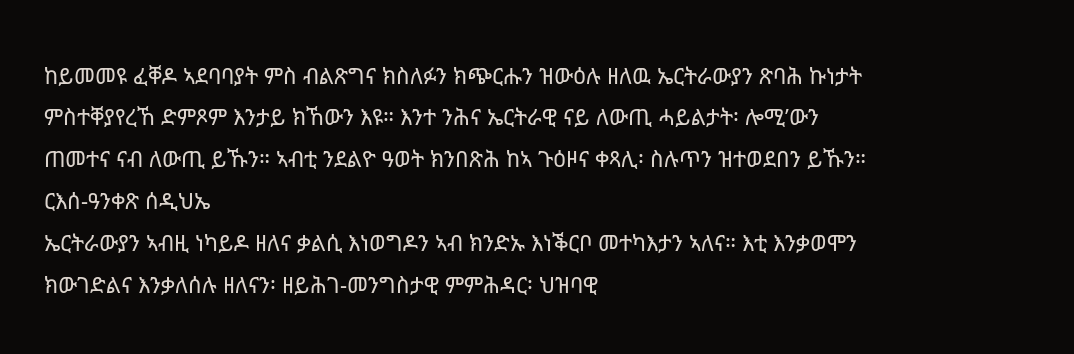ከይመመዩ ፈቐዶ ኣደባባያት ምስ ብልጽግና ክስለፉን ክጭርሑን ዝውዕሉ ዘለዉ ኤርትራውያን ጽባሕ ኩነታት ምስተቐያየረኸ ድምጾም እንታይ ክኸውን እዩ። እንተ ንሕና ኤርትራዊ ናይ ለውጢ ሓይልታት፡ ሎሚ’ውን ጠመተና ናብ ለውጢ ይኹን። ኣብቲ ንደልዮ ዓወት ክንበጽሕ ከኣ ጉዕዞና ቀጻሊ፡ ስሉጥን ዝተወደበን ይኹን።
ርእሰ-ዓንቀጽ ሰዲህኤ
ኤርትራውያን ኣብዚ ነካይዶ ዘለና ቃልሲ እነወግዶን ኣብ ክንድኡ እነቕርቦ መተካእታን ኣለና። እቲ እንቃወሞን ክውገድልና እንቃለሰሉ ዘለናን፡ ዘይሕገ-መንግስታዊ ምምሕዳር፡ ህዝባዊ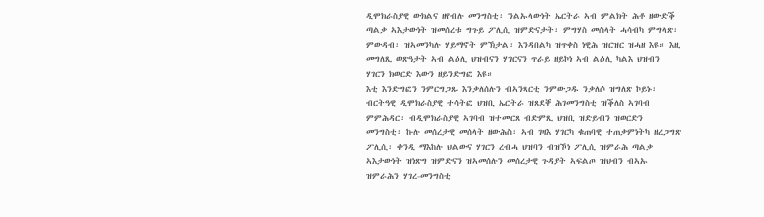ዲሞክራስያዊ ውክልና ዘየብሉ መንግስቲ፡ ንልኡላውነት ኤርትራ ኣብ ምልክት ሕቶ ዘውድቕ ጣልቃ ኣእታውነት ዝመሰረቱ ግጉይ ፖሊሲ ዝምድናታት፡ ምግሃስ መሰላት ሓሳብካ ምግላጽ፡ ምውዳብ፡ ዝኣመንካሉ ሃይማኖት ምኽታል፡ እንዳበልካ ዝጥቀስ ነዊሕ ዝርዝር ዝሓዘ እዩ። እዚ መግለጺ ወጽዓታት ኣብ ልዕሊ ህዝብናን ሃገርናን ጥራይ ዘይኮነ ኣብ ልዕሊ ካልእ ህዝብን ሃገርን ክወርድ እውን ዘይንድግፎ እዩ።
እቲ እንድግፎን ንምርግጋጹ እንቃለሰሉን ብኣንጻርቲ ንምውጋዱ ንቃለሶ ዝግለጽ ኮይኑ፡ ብርትዓዊ ዲሞክራስያዊ ተሳትፎ ህዝቢ ኤርትራ ዝጸደቐ ሕገመንግስቲ ዝቕለስ ኣገባብ ምምሕዳር፡ ብዲሞክራስያዊ ኣገባብ ዝተመርጸ ብድምጺ ህዝቢ ዝድይብን ዝወርድን መንግስቲ፡ ኩሉ መሰረታዊ መሰላት ዘውሕስ፡ ኣብ ገዛእ ሃገርካ ቁጠባዊ ተጠቃምነትካ ዘረጋግጽ ፖሊሲ፡ ቀንዲ ማእከሉ ህልውና ሃገርን ረብሓ ህዝባን ብዝኾነ ፖሊሲ ዝምራሕ ጣልቃ ኣእታውነት ዝነጽግ ዝምድናን ዝኣመሰሉን መሰረታዊ ጉዳያት ኣፍልጦ ዝህብን ብኣኡ ዝምራሕን ሃገረ-መንግስቲ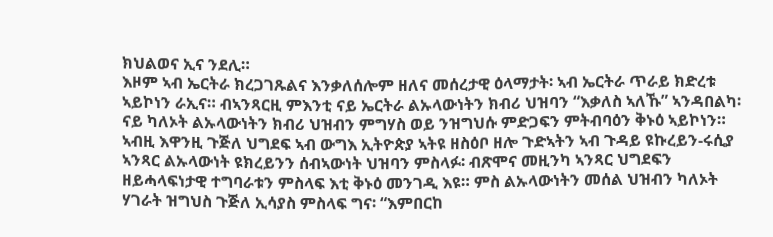ክህልወና ኢና ንደሊ።
እዞም ኣብ ኤርትራ ክረጋገጹልና እንቃለሰሎም ዘለና መሰረታዊ ዕላማታት፡ ኣብ ኤርትራ ጥራይ ክድረቱ ኣይኮነን ራኢና። ብኣንጻርዚ ምእንቲ ናይ ኤርትራ ልኡላውነትን ክብሪ ህዝባን “እቃለስ ኣለኹ” ኣንዳበልካ፡ ናይ ካለኦት ልኡላውነትን ክብሪ ህዝብን ምግሃስ ወይ ንዝግህሱ ምድጋፍን ምትብባዕን ቅኑዕ ኣይኮነን። ኣብዚ እዋንዚ ጉጅለ ህግደፍ ኣብ ውግእ ኢትዮጵያ ኣትዩ ዘስዕቦ ዘሎ ጉድኣትን ኣብ ጉዳይ ዩኩረይን-ሩሲያ ኣንጻር ልኡላውነት ዩክረይንን ሰብኣውነት ህዝባን ምስላፉ፡ ብጽሞና መዚንካ ኣንጻር ህግደፍን ዘይሓላፍነታዊ ተግባራቱን ምስላፍ እቲ ቅኑዕ መንገዲ እዩ። ምስ ልኡላውነትን መሰል ህዝብን ካለኦት ሃገራት ዝግህስ ጉጅለ ኢሳያስ ምስላፍ ግና፡ “እምበርከ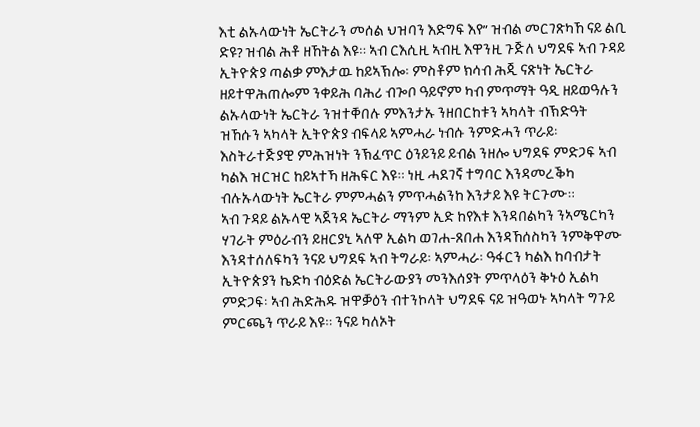እቲ ልኡላውነት ኤርትራን መሰል ህዝባን እድግፍ እየ” ዝብል መርገጽካኸ ናይ ልቢ ድዩ? ዝብል ሕቶ ዘኸትል እዩ። ኣብ ርእሲዚ ኣብዚ እዋንዚ ጉጅለ ህግደፍ ኣብ ጉዳይ ኢትዮጵያ ጣልቃ ምእታዉ ከይኣኽሎ፡ ምስቶም ክሳብ ሕጂ ናጽነት ኤርትራ ዘይተዋሕጠሎም ንቀይሕ ባሕሪ ብጐቦ ዓይኖም ካብ ምጥማት ዓዲ ዘይወዓሉን ልኡላውነት ኤርትራ ንዝተቐበሉ ምእንታኡ ንዘበርከቱን ኣካላት ብኽድዓት ዝኸሱን ኣካላት ኢትዮጵያ ብፍላይ ኣምሓራ ነብሱ ንምድሓን ጥራይ፡ እስትራተጅያዊ ምሕዝነት ንኽፈጥር ዕንይንይ ይብል ንዘሎ ህግደፍ ምድጋፍ ኣብ ካልእ ዝርዝር ከይኣተኻ ዘሕፍር እዩ። ነዚ ሓደገኛ ተግባር እንዳመረቕካ ብሉኡላውነት ኤርትራ ምምሓልን ምጥሓልንከ እንታይ እዩ ትርጉሙ።
ኣብ ጉዳይ ልኡላዊ ኣጀንዳ ኤርትራ ማንም ኢድ ከየእቱ እንዳበልካን ንኣሜርካን ሃገራት ምዕራብን ይዘርያኒ ኣለዋ ኢልካ ወገሐ-ጸበሐ እንዳኸሰስካን ንምቅዋሙ እንዳተሰለፍካን ንናይ ህግደፍ ኣብ ትግራይ፡ ኣምሓራ፡ ዓፋርን ካልእ ከባብታት ኢትዮጵያን ኬድካ ብዕድል ኤርትራውያን መንእሰያት ምጥላዕን ቅኑዕ ኢልካ ምድጋፍ፡ ኣብ ሕድሕዱ ዝዋቓዕን ብተንኮላት ህግደፍ ናይ ዝዓወኑ ኣካላት ግጉይ ምርጫን ጥራይ እዩ። ንናይ ካለኦት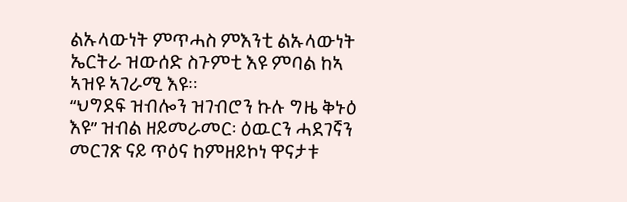ልኡላውነት ምጥሓስ ምእንቲ ልኡላውነት ኤርትራ ዝውሰድ ስጉምቲ እዩ ምባል ከኣ ኣዝዩ ኣገራሚ እዩ።
“ህግደፍ ዝብሎን ዝገብሮን ኩሉ ግዜ ቅኑዕ እዩ” ዝብል ዘይመራመር፡ ዕዉርን ሓደገኛን መርገጽ ናይ ጥዕና ከምዘይኮነ ዋናታቱ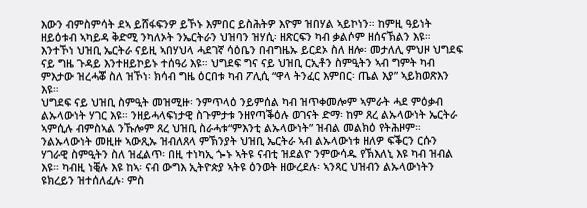እውን ብምስምሳት ደኣ ይሸፋፍንዎ ይኾኑ እምበር ይስሕትዎ እዮም ዝበሃል ኣይኮነን። ከምዚ ዓይነት ዘይዕቱብ ኣካይዳ ቅድሚ ንካለኦት ንኤርትራን ህዝባን ዝሃሲ፡ ዘጽርፍን ካብ ቃልሶም ዘሰናኽልን እዩ። እንተኾነ ህዝቢ ኤርትራ ናይዚ ኣበሃህላ ሓደገኛ ሳዕቤን በብግዜኡ ይርደኦ ስለ ዘሎ፡ መታለሊ ምህዞ ህግደፍ ናይ ግዜ ጉዳይ እንተዘይኮይኑ ተሰዓሪ እዩ። ህግደፍ ግና ናይ ህዝቢ ርኢቶን ስምዒትን ኣብ ግምት ካብ ምእታው ዝረሓቖ ስለ ዝኾነ፡ ክሳብ ግዜ ዕርበቱ ካብ ፖሊሲ “ዋላ ትንፈር እምበር፡ ጤል እያ” ኣይክወጽእን እዩ።
ህግደፍ ናይ ህዝቢ ስምዒት መዝሚዙ፡ ንምጥላዕ ንይምሰል ካብ ዝጥቀመሎም ኣምራት ሓደ ምዕቃብ ልኡላውነት ሃገር እዩ። ንዘይሓላፍነታዊ ስጉምታቱ ንዘየጣቕዕሉ ወገናት ድማ፡ ከም ጸረ ልኡላውነት ኤርትራ ኣምሲሉ ብምስኣል ንኹሎም ጸረ ህዝቢ ስራሓቱ“ምእንቲ ልኡላውነት” ዝብል መልክዕ የትሕዞም። ንልኡላውነት መዚዙ ኣውጺኡ ዝብለጸላ ምኽንያት ህዝቢ ኤርትራ ኣብ ልኡላውነቱ ዘለዎ ፍቕርን ርሱን ሃገራዊ ስምዒትን ስለ ዝፈልጥ፡ በዚ ተነካኢ ጐኑ ኣትዩ ናብቲ ዝደልዮ ንምውሳዱ የኽእለኒ እዩ ካብ ዝብል እዩ። ካብዚ ነቒሉ እዩ ከኣ፡ ናብ ውግእ ኢትዮጵያ ኣትዩ ዕንወት ዘውረደሉ፡ ኣንጻር ህዝብን ልኡላውነትን ዩክረይን ዝተሰለፈሉ፡ ምስ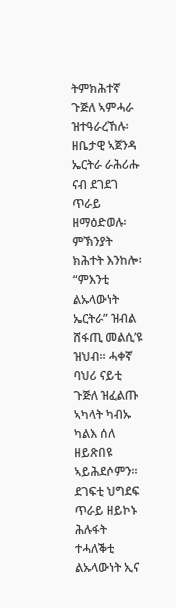ትምክሕተኛ ጉጅለ ኣምሓራ ዝተዓራረኸሉ፡ ዘቤታዊ ኣጀንዳ ኤርትራ ራሕሪሑ ናብ ደገደገ ጥራይ ዘማዕድወሉ፡ ምኽንያት ክሕተት እንከሎ፡ “ምእንቲ ልኡላውነት ኤርትራ” ዝብል ሸፋጢ መልሲ’ዩ ዝህብ። ሓቀኛ ባህሪ ናይቲ ጉጅለ ዝፈልጡ ኣካላት ካብኡ ካልእ ሰለ ዘይጽበዩ ኣይሕደሶምን። ደገፍቲ ህግደፍ ጥራይ ዘይኮኑ ሕሉፋት ተሓለቕቲ ልኡላውነት ኢና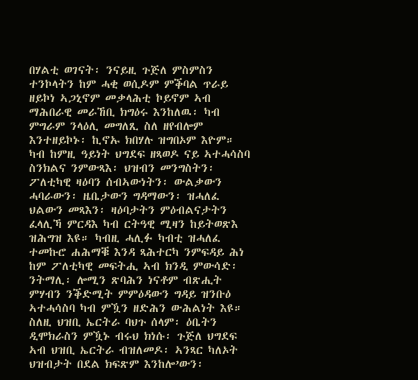በሃልቲ ወገናት፡ ንናይዚ ጉጅለ ምስምስን ተንኮላትን ከም ሓቂ ወሲዶም ምቕባል ጥራይ ዘይኮነ ኣጋኒኖም መቃላሕቲ ኮይኖም ኣብ ማሕበራዊ መራኸቢ ክግዕሩ እንከለዉ፡ ካብ ምግራም ንላዕሊ መግለጺ ስለ ዘየብሎም እንተዘይኮኑ፡ ኪኖኡ ክበሃሉ ዝግበኦም እዮም።
ካብ ከምዚ ዓይነት ህግደፍ ዘጻወዶ ናይ ኣተሓሳስባ ስንክልና ንምውጻእ፡ ህዝብን መንግስትን፡ ፖለቲካዊ ዛዕባን ሰብኣውነትን፡ ውልቃውን ሓባራውን፡ ዜቤታውን ግዳማውን፡ ዝሓለፈ ህልውን መጻእን፡ ዛዕባታትን ምዕብልናታትን ፈላሊኻ ምርዳእ ካብ ርትዓዊ ሚዛን ከይትወጽእ ዝሕግዝ እዩ። ካብዚ ሓሊፉ ካብቲ ዝሓለፈ ተመኩሮ ሐሕማቑ እንዳ ጻሕተርካ ንምፍዳይ ሕነ ከም ፖለቲካዊ መፍትሒ ኣብ ክንዲ ምውሳድ፡ ንትማሊ፡ ሎሚን ጽባሕን ነናቶም ብጽሒት ምሃብን ንቕድሚት ምምዕዳውን ግዳይ ዝንቡዕ ኣተሓሳስባ ካብ ምዃን ዘድሕን ውሕልነት እዩ። ስለዚ ህዝቢ ኤርትራ ባህጉ ሰላም፡ ዕቤትን ዲሞክራስን ምዃኑ ብሩህ ክነሱ፡ ጉጅለ ህግደፍ ኣብ ህዝቢ ኤርትራ ብዝለመዶ፡ ኣንጻር ካለኦት ህዝብታት በደል ክፍጽም እንከሎ’ውን፡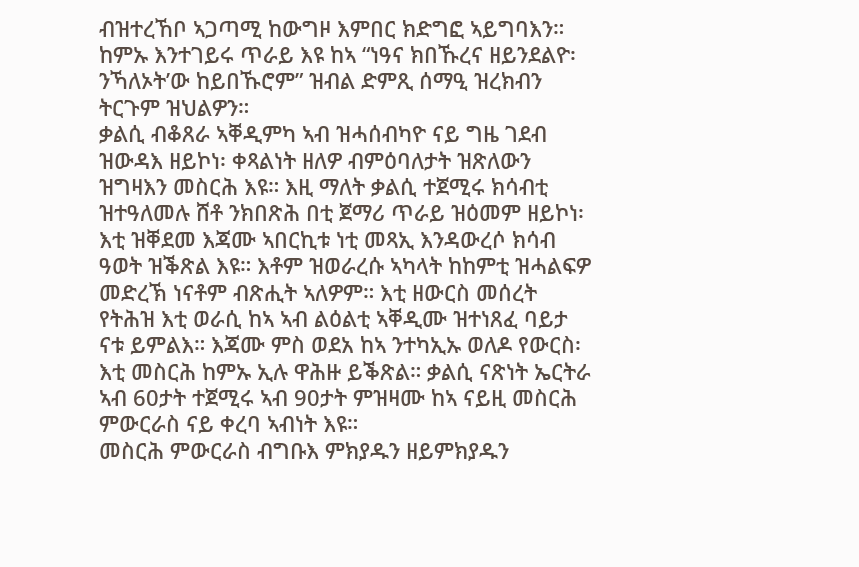ብዝተረኸቦ ኣጋጣሚ ከውግዞ እምበር ክድግፎ ኣይግባእን። ከምኡ እንተገይሩ ጥራይ እዩ ከኣ “ነዓና ክበኹረና ዘይንደልዮ፡ ንኻለኦት’ው ከይበኹሮም” ዝብል ድምጺ ሰማዒ ዝረክብን ትርጉም ዝህልዎን።
ቃልሲ ብቆጸራ ኣቐዲምካ ኣብ ዝሓሰብካዮ ናይ ግዜ ገደብ ዝውዳእ ዘይኮነ፡ ቀጻልነት ዘለዎ ብምዕባለታት ዝጽለውን ዝግዛእን መስርሕ እዩ። እዚ ማለት ቃልሲ ተጀሚሩ ክሳብቲ ዝተዓለመሉ ሸቶ ንክበጽሕ በቲ ጀማሪ ጥራይ ዝዕመም ዘይኮነ፡ እቲ ዝቐደመ እጃሙ ኣበርኪቱ ነቲ መጻኢ እንዳውረሶ ክሳብ ዓወት ዝቕጽል እዩ። እቶም ዝወራረሱ ኣካላት ከከምቲ ዝሓልፍዎ መድረኽ ነናቶም ብጽሒት ኣለዎም። እቲ ዘውርስ መሰረት የትሕዝ እቲ ወራሲ ከኣ ኣብ ልዕልቲ ኣቐዲሙ ዝተነጸፈ ባይታ ናቱ ይምልእ። እጃሙ ምስ ወደአ ከኣ ንተካኢኡ ወለዶ የውርስ፡ እቲ መስርሕ ከምኡ ኢሉ ዋሕዙ ይቕጽል። ቃልሲ ናጽነት ኤርትራ ኣብ 60ታት ተጀሚሩ ኣብ 90ታት ምዝዛሙ ከኣ ናይዚ መስርሕ ምውርራስ ናይ ቀረባ ኣብነት እዩ።
መስርሕ ምውርራስ ብግቡእ ምክያዱን ዘይምክያዱን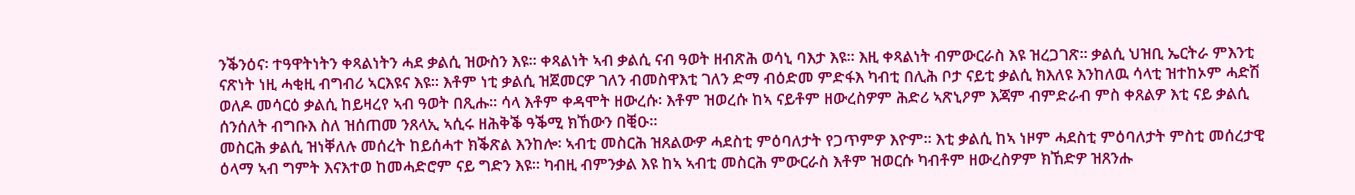ንቕንዕና፡ ተዓዋትነትን ቀጻልነትን ሓደ ቃልሲ ዝውስን እዩ። ቀጻልነት ኣብ ቃልሲ ናብ ዓወት ዘብጽሕ ወሳኒ ባእታ እዩ። እዚ ቀጻልነት ብምውርራስ እዩ ዝረጋገጽ። ቃልሲ ህዝቢ ኤርትራ ምእንቲ ናጽነት ነዚ ሓቂዚ ብግብሪ ኣርእዩና እዩ። እቶም ነቲ ቃልሲ ዝጀመርዎ ገለን ብመስዋእቲ ገለን ድማ ብዕድመ ምድፋእ ካብቲ በሊሕ ቦታ ናይቲ ቃልሲ ክእለዩ እንከለዉ ሳላቲ ዝተከኦም ሓድሽ ወለዶ መሳርዕ ቃልሲ ከይዛረየ ኣብ ዓወት በጺሑ። ሳላ እቶም ቀዳሞት ዘውረሱ፡ እቶም ዝወረሱ ከኣ ናይቶም ዘውረስዎም ሕድሪ ኣጽኒዖም እጃም ብምድራብ ምስ ቀጸልዎ እቲ ናይ ቃልሲ ሰንሰለት ብግቡእ ስለ ዝሰጠመ ንጸላኢ ኣሲሩ ዘሕቅቕ ዓቕሚ ክኸውን በቒዑ።
መስርሕ ቃልሲ ዝነቐለሉ መሰረት ከይሰሓተ ክቕጽል እንከሎ፡ ኣብቲ መስርሕ ዝጸልውዎ ሓደስቲ ምዕባለታት የጋጥምዎ እዮም። እቲ ቃልሲ ከኣ ነዞም ሓደስቲ ምዕባለታት ምስቲ መሰረታዊ ዕላማ ኣብ ግምት እናእተወ ከመሓድሮም ናይ ግድን እዩ። ካብዚ ብምንቃል እዩ ከኣ ኣብቲ መስርሕ ምውርራስ እቶም ዝወርሱ ካብቶም ዘውረስዎም ክኸድዎ ዝጸንሑ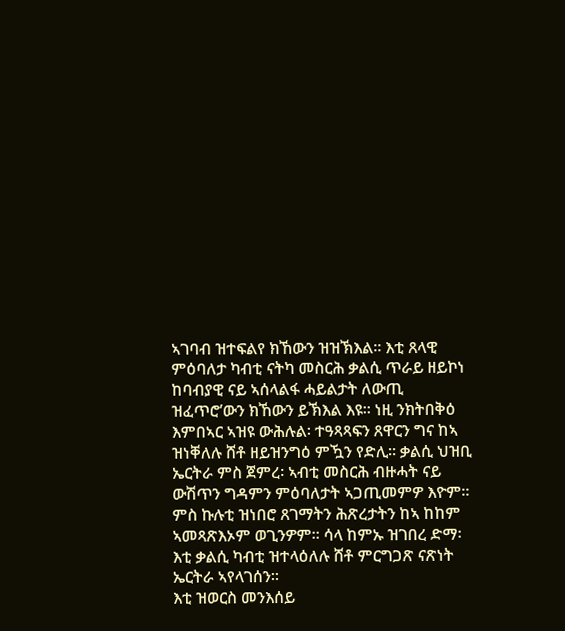ኣገባብ ዝተፍልየ ክኸውን ዝዝኽእል። እቲ ጸላዊ ምዕባለታ ካብቲ ናትካ መስርሕ ቃልሲ ጥራይ ዘይኮነ ከባብያዊ ናይ ኣሰላልፋ ሓይልታት ለውጢ ዝፈጥሮ’ውን ክኸውን ይኽእል እዩ። ነዚ ንክትበቅዕ እምበኣር ኣዝዩ ውሕሉል፡ ተዓጻጻፍን ጸዋርን ግና ከኣ ዝነቐለሉ ሸቶ ዘይዝንግዕ ምዃን የድሊ። ቃልሲ ህዝቢ ኤርትራ ምስ ጀምረ፡ ኣብቲ መስርሕ ብዙሓት ናይ ውሽጥን ግዳምን ምዕባለታት ኣጋጢመምዎ እዮም። ምስ ኩሉቲ ዝነበሮ ጸገማትን ሕጽረታትን ከኣ ከከም ኣመጻጽእኦም ወጊንዎም። ሳላ ከምኡ ዝገበረ ድማ፡ እቲ ቃልሲ ካብቲ ዝተላዕለሉ ሸቶ ምርግጋጽ ናጽነት ኤርትራ ኣየላገሰን።
እቲ ዝወርስ መንእሰይ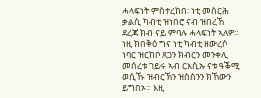ሓላፍነት ምስተረከበ፡ ነቲ መስርሕ ቃልሲ ካብቲ ዝነበሮ ናብ ዝበረኸ ደረጃ ክብ ናይ ምባሉ ሓላፍነት ኣለዎ። ነዚ ክበቅዕ ግና ነቲ ካብቲ ዘውረሶ ነባር ዝርከቦ ጸጋን ክብርን መንቀሊ መሰረቱ ገይሩ ኣብ ርእሲኡ ናቱ ዓቕሚ ወሲኹ ዝብርኽን ዝስስንን ክኸውን ይግበኦ። እዚ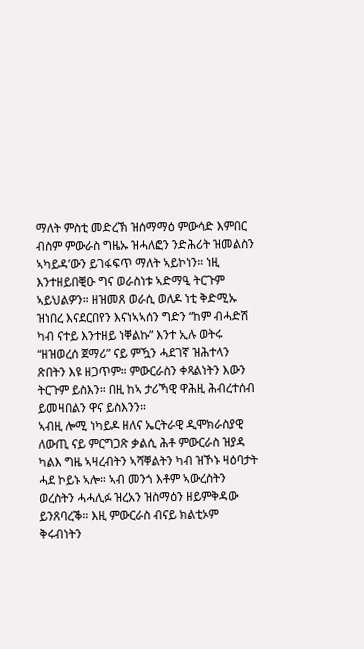ማለት ምስቲ መድረኽ ዝሰማማዕ ምውሳድ እምበር ብስም ምውራስ ግዜኡ ዝሓለፎን ንድሕሪት ዝመልስን ኣካይዳ’ውን ይገፋፍጥ ማለት ኣይኮነን። ነዚ እንተዘይበቒዑ ግና ወራስነቱ ኣድማዒ ትርጉም ኣይህልዎን። ዘዝመጸ ወራሲ ወለዶ ነቲ ቅድሚኡ ዝነበረ እናደርበየን እናነኣኣሰን ግድን “ከም ብሓድሽ ካብ ናተይ እንተዘይ ነቐልኩ” እንተ ኢሉ ወትሩ “ዘዝወረሰ ጀማሪ” ናይ ምዃን ሓደገኛ ዝሕተላን ጽበትን እዩ ዘጋጥም። ምውርራስን ቀጻልነትን እውን ትርጉም ይስእን። በዚ ከኣ ታሪኻዊ ዋሕዚ ሕብረተሰብ ይመዛበልን ዋና ይስእንን።
ኣብዚ ሎሚ ነካይዶ ዘለና ኤርትራዊ ዲሞክራስያዊ ለውጢ ናይ ምርግጋጽ ቃልሲ ሕቶ ምውርራስ ዝያዳ ካልእ ግዜ ኣዛረብትን ኣሻቐልትን ካብ ዝኾኑ ዛዕባታት ሓደ ኮይኑ ኣሎ። ኣብ መንጎ እቶም ኣውረስትን ወረስትን ሓሓሊፉ ዝረአን ዝስማዕን ዘይምቅዳው ይንጸባረቕ። እዚ ምውርራስ ብናይ ክልቲኦም ቅሩብነትን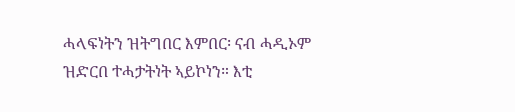ሓላፍነትን ዝትግበር እምበር፡ ናብ ሓዲኦም ዝድርበ ተሓታትነት ኣይኮነን። እቲ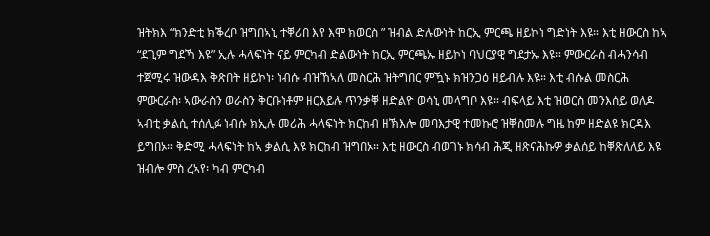ዝትክእ “ክንድቲ ክቕረቦ ዝግበኣኒ ተቐሪበ እየ እሞ ክወርስ ” ዝብል ድሉውነት ከርኢ ምርጫ ዘይኮነ ግድነት እዩ። እቲ ዘውርስ ከኣ “ደጊም ግደኻ እዩ” ኢሉ ሓላፍነት ናይ ምርካብ ድልውነት ከርኢ ምርጫኡ ዘይኮነ ባህርያዊ ግደታኡ እዩ። ምውርራስ ብሓንሳብ ተጀሚሩ ዝውዳእ ቅጽበት ዘይኮነ፡ ነብሱ ብዝኸኣለ መስርሕ ዝትግበር ምዃኑ ክዝንጋዕ ዘይብሉ እዩ። እቲ ብሱል መስርሕ ምውርራስ፡ ኣውራስን ወራስን ቅርቡነቶም ዘርእይሉ ጥንቃቐ ዘድልዮ ወሳኒ መላግቦ እዩ። ብፍላይ እቲ ዝወርስ መንእሰይ ወለዶ ኣብቲ ቃልሲ ተሰሊፉ ነብሱ ክኢሉ መሪሕ ሓላፍነት ክርከብ ዘኽእሎ መባእታዊ ተመኩሮ ዝቐስመሉ ግዜ ከም ዘድልዩ ክርዳእ ይግበኦ። ቅድሚ ሓላፍነት ከኣ ቃልሲ እዩ ክርከብ ዝግበኦ። እቲ ዘውርስ ብወገኑ ክሳብ ሕጂ ዘጽናሕኩዎ ቃልሰይ ከቐጽለለይ እዩ ዝብሎ ምስ ረኣየ፡ ካብ ምርካብ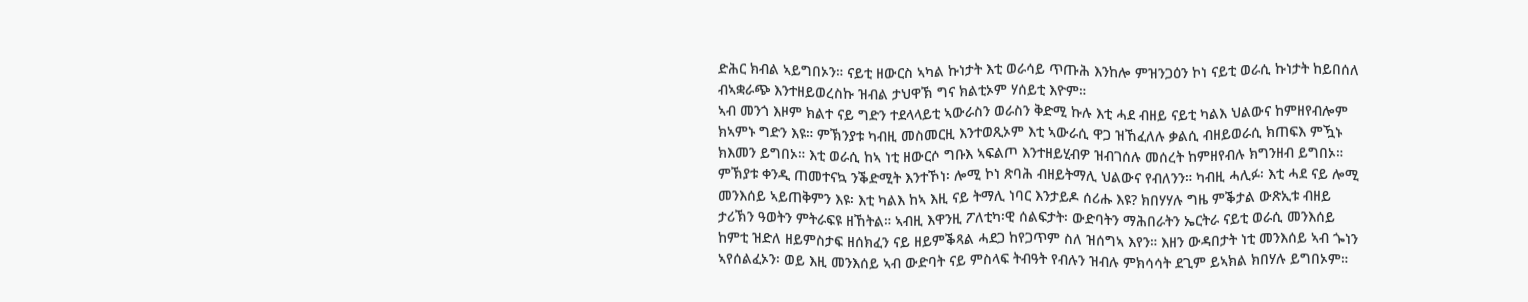ድሕር ክብል ኣይግበኦን። ናይቲ ዘውርስ ኣካል ኩነታት እቲ ወራሳይ ጥጡሕ እንከሎ ምዝንጋዕን ኮነ ናይቲ ወራሲ ኩነታት ከይበሰለ ብኣቋራጭ እንተዘይወረስኩ ዝብል ታህዋኽ ግና ክልቲኦም ሃሰይቲ እዮም።
ኣብ መንጎ እዞም ክልተ ናይ ግድን ተደላላይቲ ኣውራስን ወራስን ቅድሚ ኩሉ እቲ ሓደ ብዘይ ናይቲ ካልእ ህልውና ከምዘየብሎም ክኣምኑ ግድን እዩ። ምኽንያቱ ካብዚ መስመርዚ እንተወጺኦም እቲ ኣውራሲ ዋጋ ዝኸፈለሉ ቃልሲ ብዘይወራሲ ክጠፍእ ምዃኑ ክእመን ይግበኦ። እቲ ወራሲ ከኣ ነቲ ዘውርሶ ግቡእ ኣፍልጦ እንተዘይሂብዎ ዝብገሰሉ መሰረት ከምዘየብሉ ክግንዘብ ይግበኦ። ምኽያቱ ቀንዲ ጠመተናኳ ንቕድሚት እንተኾነ፡ ሎሚ ኮነ ጽባሕ ብዘይትማሊ ህልውና የብለንን። ካብዚ ሓሊፉ፡ እቲ ሓደ ናይ ሎሚ መንእሰይ ኣይጠቅምን እዩ፡ እቲ ካልእ ከኣ እዚ ናይ ትማሊ ነባር እንታይዶ ሰሪሑ እዩ? ክበሃሃሉ ግዜ ምቕታል ውጽኢቱ ብዘይ ታሪኽን ዓወትን ምትራፍዩ ዘኸትል። ኣብዚ እዋንዚ ፖለቲካ፡ዊ ሰልፍታት፡ ውድባትን ማሕበራትን ኤርትራ ናይቲ ወራሲ መንእሰይ ከምቲ ዝድለ ዘይምስታፍ ዘሰክፈን ናይ ዘይምቕጻል ሓደጋ ከየጋጥም ስለ ዝሰግኣ እየን። እዘን ውዳበታት ነቲ መንእሰይ ኣብ ጐነን ኣየሰልፈኦን፡ ወይ እዚ መንእሰይ ኣብ ውድባት ናይ ምስላፍ ትብዓት የብሉን ዝብሉ ምክሳሳት ደጊም ይኣክል ክበሃሉ ይግበኦም።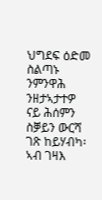ህግደፍ ዕድመ ስልጣኑ ንምንዋሕ ንዘታኣታተዎ ናይ ሕሰምን ስቓይን ውርሻ ገጽ ከይሃብካ፡ ኣብ ገዛእ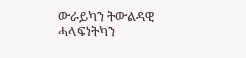ውራይካን ትውልዳዊ ሓላፍነትካን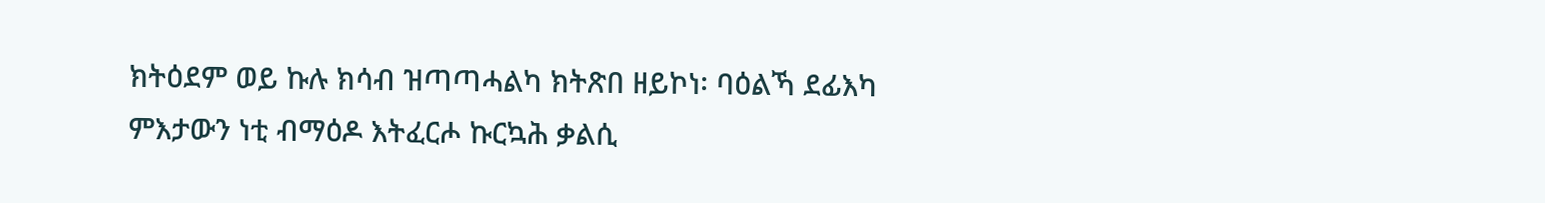ክትዕደም ወይ ኩሉ ክሳብ ዝጣጣሓልካ ክትጽበ ዘይኮነ፡ ባዕልኻ ደፊእካ ምእታውን ነቲ ብማዕዶ እትፈርሖ ኩርኳሕ ቃልሲ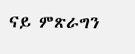ናይ ምጽራግን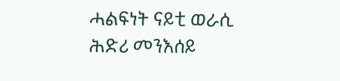ሓልፍነት ናይቲ ወራሲ ሕድሪ መንእሰይ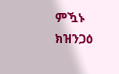ምዃኑ ክዝንጋዕ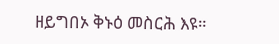ዘይግበኦ ቅኑዕ መስርሕ እዩ።